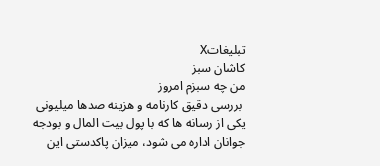تبليغاتX
کاشان سبز
من چه سبزم امروز
 بررسی دقیق كارنامه و هزینه صدها میلیونی یكی از رسانه ها كه با پول بیت المال و بودجه جوانان اداره می شود، میزان پاكدستی این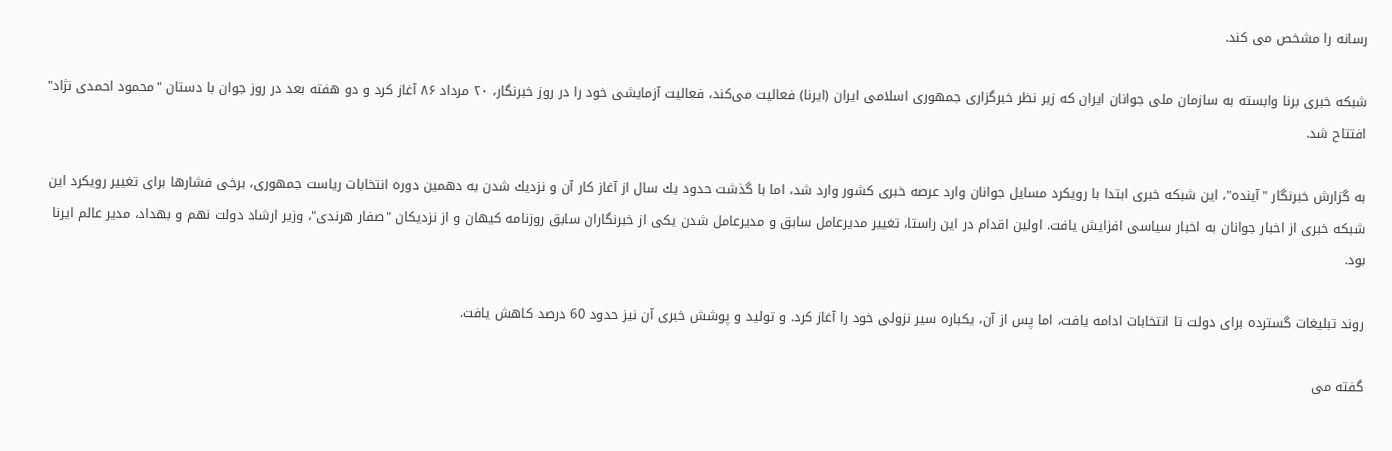رسانه را مشخص می كند.

شبكه خبری برنا وابسته به سازمان ملی جوانان ایران كه زیر نظر خبرگزاری جمهوری اسلامی ایران (ایرنا) فعالیت می‌كند، فعالیت آزمایشی خود را در روز خبرنگار، ۲۰ مرداد ۸۶ آغاز كرد و دو هفته بعد در روز جوان با دستان "محمود احمدی نژاد" افتتاح شد.

به گزارش خبرنگار "آینده"، این شبكه خبری ابتدا با رویكرد مسایل جوانان وارد عرصه خبری كشور وارد شد، اما با گذشت حدود یك سال از آغاز كار آن و نزدیك شدن به دهمین دوره انتخابات ریاست جمهوری، برخی فشارها برای تغییر رویكرد این شبكه خبری از اخبار جوانان به اخبار سیاسی افزایش یافت. اولین اقدام در این راستا، تغییر مدیرعامل سابق و مدیرعامل شدن یكی از خبرنگاران سابق روزنامه كیهان و از نزدیكان "صفار هرندی"، وزیر ارشاد دولت نهم و بهداد، مدیر عالم ایرنا بود.

روند تبلیغات گسترده برای دولت تا انتخابات ادامه یافت، اما پس از آن، یكباره سیر نزولی خود را آغاز كرد. و تولید و پوشش خبری آن نیز حدود 60 درصد كاهش یافت.

گفته می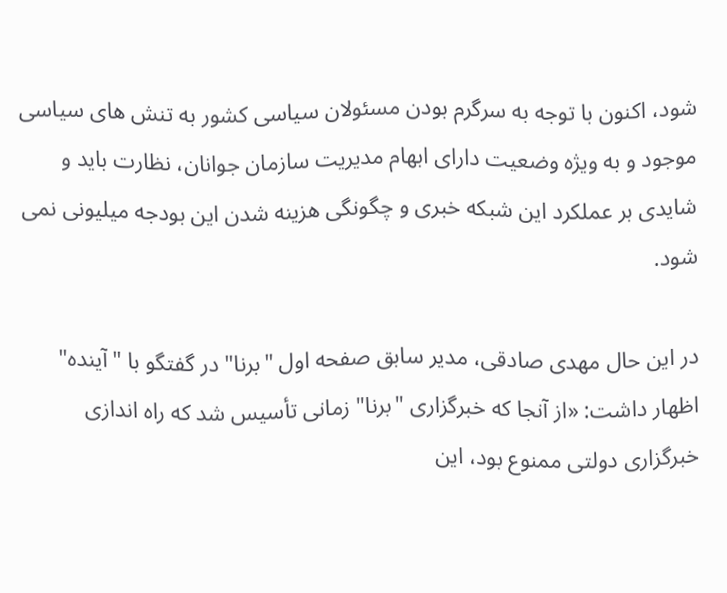شود، اكنون با توجه به سرگرم بودن مسئولان سیاسی كشور به تنش های سیاسی موجود و به ویژه وضعیت دارای ابهام مدیریت سازمان جوانان، نظارت باید و شایدی بر عملكرد این شبكه خبری و چگونگی هزینه شدن این بودجه میلیونی نمی شود.

در این حال مهدی صادقی، مدیر سابق صفحه اول "برنا" در گفتگو با "آینده" اظهار داشت: «از آنجا كه خبرگزاری "برنا" زمانی تأسیس شد كه راه اندازی خبرگزاری دولتی ممنوع بود، این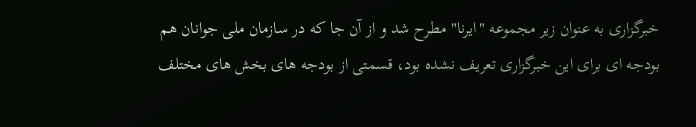خبرگزاری به عنوان زیر مجموعه "ایرنا" مطرح شد و از آن جا كه در سازمان ملی جوانان هم بودجه ای برای این خبرگزاری تعریف نشده بود، قسمتی از بودجه های بخش های مختلف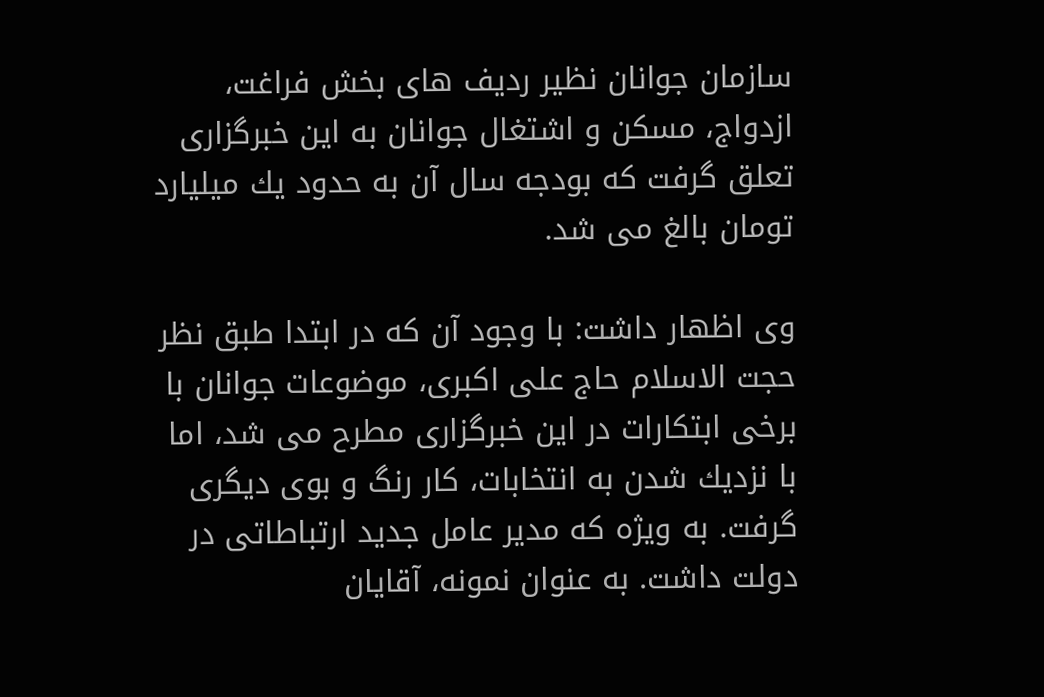سازمان جوانان نظیر ردیف های بخش فراغت، ازدواج، مسكن و اشتغال جوانان به این خبرگزاری تعلق گرفت كه بودجه سال آن به حدود یك میلیارد تومان بالغ می شد.

وی اظهار داشت: با وجود آن كه در ابتدا طبق نظر حجت الاسلام حاج علی اكبری، موضوعات جوانان با برخی ابتكارات در این خبرگزاری مطرح می شد، اما با نزدیك شدن به انتخابات، كار رنگ و بوی دیگری گرفت. به ویژه كه مدیر عامل جدید ارتباطاتی در دولت داشت. به عنوان نمونه، آقایان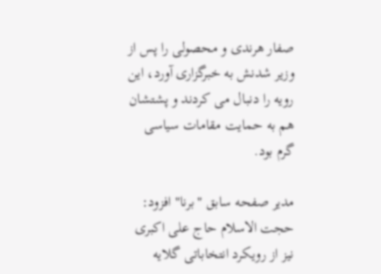صفار هرندی و محصولی را پس از وزیر شدنش به خبرگزاری آورد، این رویه را دنبال می كردند و پشتشان هم به حمایت مقامات سیاسی گرم بود.

مدیر صفحه سابق "برنا" افزود: حجت الاسلام حاج علی اكبری نیز از رویكرد انتخاباتی گلایه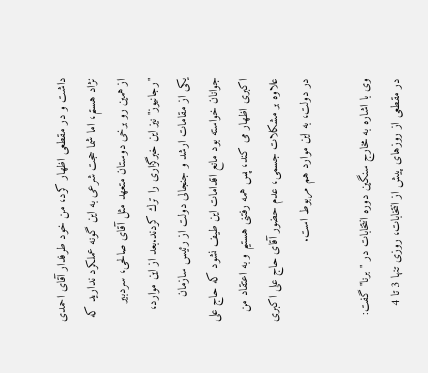داشت و در مقطعی اظهار كرد، من خود طرفدار آقای احمدی نژاد هستم، اما شما حجت شرعی به این گونه عملكرد ندارید كه از همین رو برخی دوستان متعهد مثل آقای صالحی، سردبیر "رجانیوز" نیز این خبرگزاری را ترك كردند.بعد از این موارد، یكی از مقامات ارشد و جنجالی دولت از رئیس سازمان جوانان خواسته بود مانع اقدامات این طیف نشود كه حاج علی اكبری اظهار می كند، پس همه رفتنی هستیم و به اعتقاد من علاوه بر مشكلات جسمی، عدم حضور آقای حاج علی اكبری در دولت، به این موارد هم مربوط است.

وی با اشاره به مخارج سنگین دوره انتخابات در "برنا" گفت: در مقطعی از روزهای پیش از انتخابات، روزی تنها 3 تا 4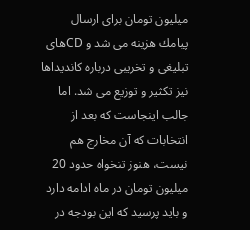میلیون تومان برای ارسال پیامك هزینه می شد و CDهای تبلیغی و تخریبی درباره كاندیداها نیز تكثیر و توزیع می شد. اما جالب اینجاست كه بعد از انتخابات كه آن مخارج هم نیست، هنوز تنخواه حدود 20 میلیون تومان در ماه ادامه دارد و باید پرسید كه این بودجه در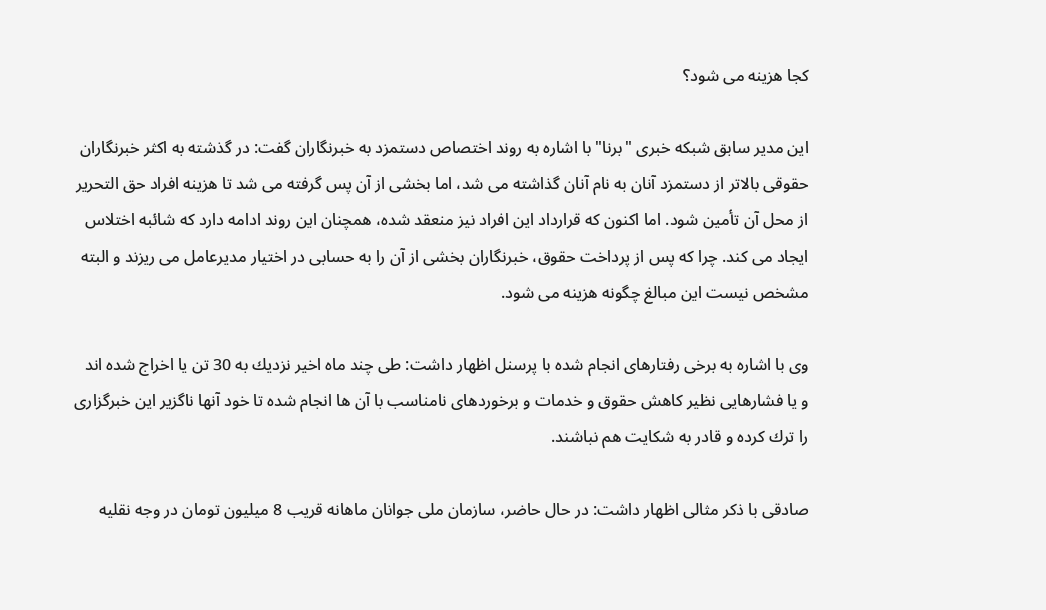كجا هزینه می شود؟

این مدیر سابق شبكه خبری "برنا" با اشاره به روند اختصاص دستمزد به خبرنگاران گفت: در گذشته به اكثر خبرنگاران حقوقی بالاتر از دستمزد آنان به نام آنان گذاشته می شد، اما بخشی از آن پس گرفته می شد تا هزینه افراد حق التحریر از محل آن تأمین شود. اما اكنون كه قرارداد این افراد نیز منعقد شده، همچنان این روند ادامه دارد كه شائبه اختلاس ایجاد می كند. چرا كه پس از پرداخت حقوق، خبرنگاران بخشی از آن را به حسابی در اختیار مدیرعامل می ریزند و البته مشخص نیست این مبالغ چگونه هزینه می شود.

وی با اشاره به برخی رفتارهای انجام شده با پرسنل اظهار داشت: طی چند ماه اخیر نزدیك به 30 تن یا اخراج شده اند و یا فشارهایی نظیر كاهش حقوق و خدمات و برخوردهای نامناسب با آن ها انجام شده تا خود آنها ناگزیر این خبرگزاری را ترك كرده و قادر به شكایت هم نباشند.

صادقی با ذكر مثالی اظهار داشت: در حال حاضر، سازمان ملی جوانان ماهانه قریب 8 میلیون تومان در وجه نقلیه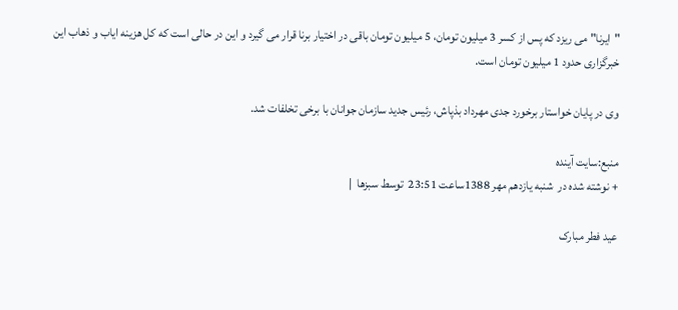"ایرنا" می ریزد كه پس از كسر 3 میلیون تومان، 5 میلیون تومان باقی در اختیار برنا قرار می گیرد و این در حالی است كه كل هزینه ایاب و ذهاب این خبرگزاری حدود 1 میلیون تومان است.

وی در پایان خواستار برخورد جدی مهرداد بذپاش، رئیس جدید سازمان جوانان با برخی تخلفات شد.

منبع:سایت آینده
+ نوشته شده در  شنبه یازدهم مهر 1388ساعت 23:51  توسط سبزها  |

عید فطر مبارک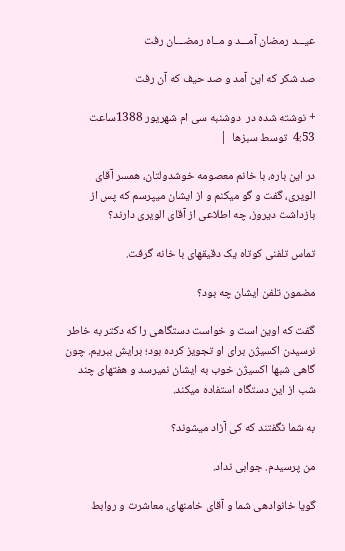عیـــد رمضان آمـــد و مــاه رمضـــان رفت

صد شکر که این آمد و صد حیف که آن رفت

+ نوشته شده در  دوشنبه سی ام شهریور 1388ساعت 4:53  توسط سبزها  |

در این باره، با خانم معصومه خوشدولتان، همسر آقای الویری، گفت و گو میکنم و از ایشان میپرسم که پس از بازداشت دیروز، چه اطلاعی از آقای الویری دارند؟

تماس تلفنی کوتاه یک دقیقهای با خانه گرفت.

مضمون تلفن ایشان چه بود؟

گفت که اوین است و خواست دستگاهی را که دکتر به خاطر نرسیدن اکسیژن برای او تجویز کرده بود؛ برایش ببریم. چون گاهی شبها اکسیژن خوب به ایشان نمیرسد و هفتهای چند شب از این دستگاه استفاده میکند.

به شما نگفتند که کی آزاد میشوند؟

من پرسیدم. جوابی نداد.

گویا خانوادهی شما و آقای خامنهای، معاشرت و روابط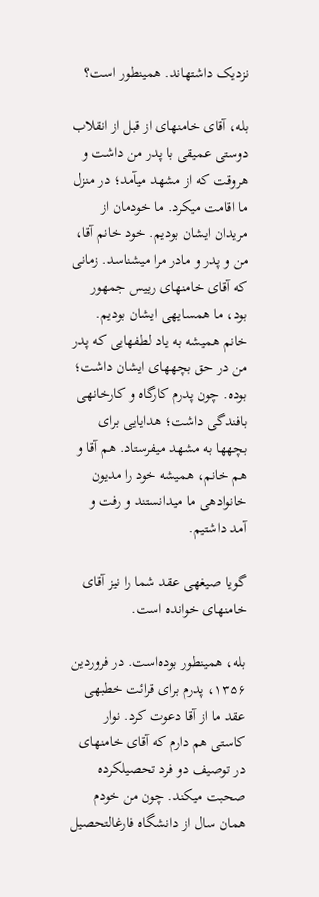نزدیک داشتهاند. همینطور است؟

بله، آقای خامنهای از قبل از انقلاب دوستی عمیقی با پدر من داشت و هروقت که از مشهد میآمد؛ در منزل ما اقامت میکرد. ما خودمان از مریدان ایشان بودیم. خود خانم آقا، من و پدر و مادر مرا میشناسد. زمانی که آقای خامنهای رییس جمهور بود، ما همسایهی ایشان بودیم. خانم همیشه به یاد لطفهایی که پدر من در حق بچههای ایشان داشت؛ بوده. چون پدرم کارگاه و کارخانهی بافندگی داشت؛ هدایایی برای بچهها به مشهد میفرستاد. هم آقا و هم خانم، همیشه خود را مدیون خانوادهی ما میدانستند و رفت و آمد داشتیم.

گویا صیغهی عقد شما را نیز آقای خامنهای خوانده است.

بله، همینطور بوده‌است. در فروردین ۱۳۵۶، پدرم برای قرائت خطبهی عقد ما از آقا دعوت کرد. نوار کاستی هم دارم که آقای خامنهای در توصیف دو فرد تحصیلکرده صحبت میکند. چون من خودم همان سال از دانشگاه فارغالتحصیل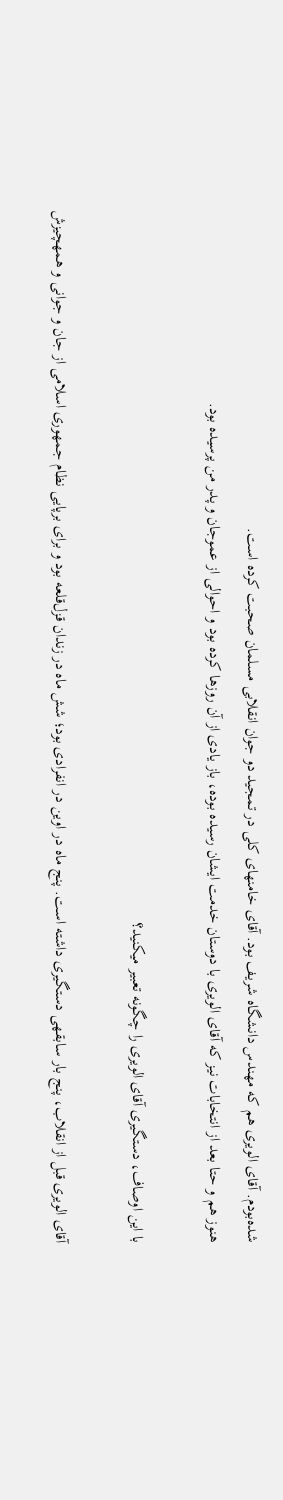شده‌بودم. آقای الویری هم که مهندس دانشگاه شریف بود. آقای خامنهای کلی در تمجید دو جوان انقلابی مسلمان صحبت کرده است.
هنوز هم و حتا بعد از انتخابات نیز که آقای الویری با دوستان خدمت ایشان رسیده بوده، باز یادی از آن روزها کرده بود و احوالی از عموجان و پدر من پرسیده بود.

با این اوصاف، دستگیری آقای الویری را چگونه تعبیر میکنید؟

آقای الویری قبل از انقلاب، پنج بار سابقهی دستگیری داشته است. پنج ماه در اوین در انفرادی بود؛ شش ماه در زندان قزل‌قلعه بود و برای برپایی نظام جمهوری اسلامی از جان و جوانی و همهچیزش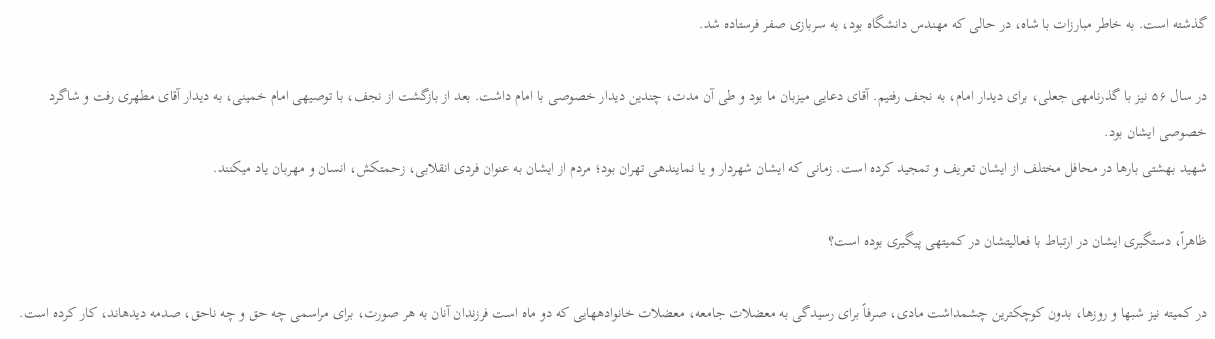گذشته است. به خاطر مبارزات با شاه، در حالی که مهندس دانشگاه بود، به سربازی صفر فرستاده شد.

در سال ۵۶ نیز با گذرنامهی جعلی، برای دیدار امام، به نجف رفتیم. آقای دعایی میزبان ما بود و طی آن مدت، چندین دیدار خصوصی با امام داشت. بعد از بازگشت از نجف، با توصیهی امام خمینی، به دیدار آقای مطهری رفت و شاگرد خصوصی ایشان بود.
شهید بهشتی بارها در محافل مختلف از ایشان تعریف و تمجید کرده است. زمانی که ایشان شهردار و یا نمایندهی تهران بود؛ مردم از ایشان به عنوان فردی انقلابی، زحمتکش، انسان و مهربان یاد میکنند.

ظاهراً، دستگیری ایشان در ارتباط با فعالیتشان در کمیتهی پیگیری بوده است؟

در کمیته نیز شبها و روزها، بدون کوچکترین چشمداشت مادی، صرفاً برای رسیدگی به معضلات جامعه، معضلات خانوادههایی که دو ماه است فرزندان آنان به هر صورت، برای مراسمی چه حق و چه ناحق، صدمه دیدهاند، کار کرده است.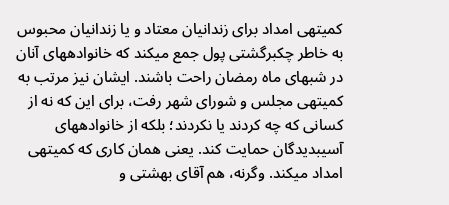کمیتهی امداد برای زندانیان معتاد و یا زندانیان محبوس به خاطر چکبرگشتی پول جمع میکند که خانوادههای آنان در شبهای ماه رمضان راحت باشند. ایشان نیز مرتب به کمیتهی مجلس و شورای شهر رفت، برای این که نه از کسانی که چه کردند یا نکردند؛ بلکه از خانوادههای آسیبدیدگان حمایت کند. یعنی همان کاری که کمیتهی امداد میکند. وگرنه، هم آقای بهشتی و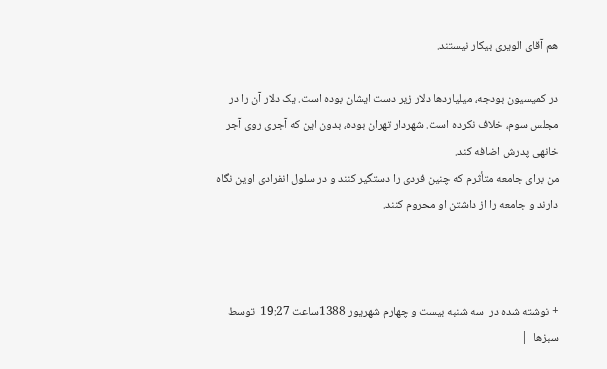هم آقای الویری بیکار نیستند.

در کمیسیون بودجه، میلیاردها دلار زیر دست ایشان بوده است. یک دلار آن را در مجلس سوم، خلاف نکرده است. شهردار تهران بوده، بدون این که آجری روی آجر خانهی پدرش اضافه کند.
من برای جامعه متأثرم که چنین فردی را دستگیر کنند و در سلول انفرادی اوین نگاه دارند و جامعه را از داشتن او محروم کنند.



+ نوشته شده در  سه شنبه بیست و چهارم شهریور 1388ساعت 19:27  توسط سبزها  |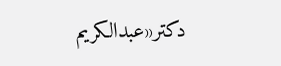دكتر«عبدالكريم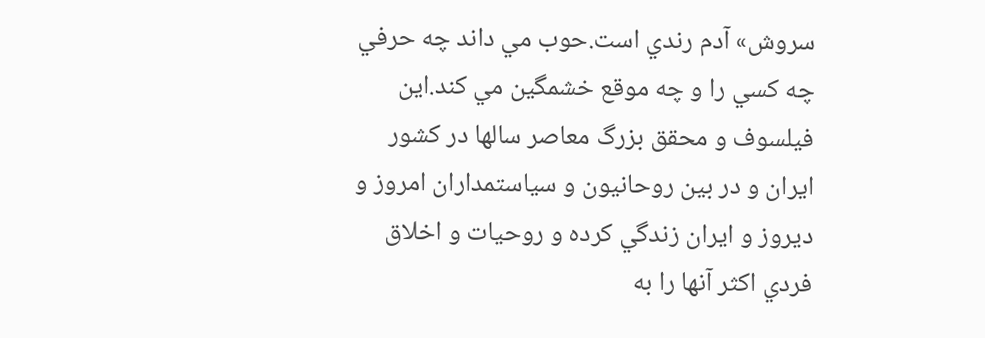سروش» آدم رندي است.حوب مي داند چه حرفي چه كسي را و چه موقع خشمگين مي كند.اين فيلسوف و محقق بزرگ معاصر سالها در كشور ايران و در بين روحانيون و سياستمداران امروز و ديروز و ايران زندگي كرده و روحيات و اخلاق فردي اكثر آنها را به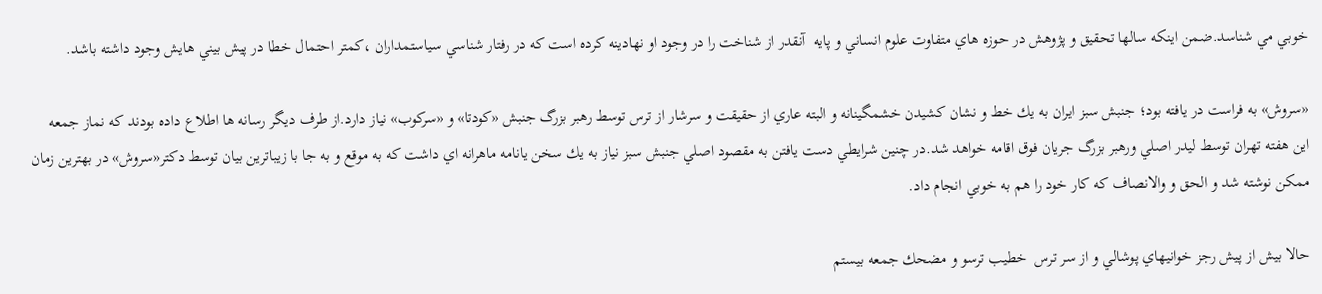خوبي مي شناسد.ضمن اينكه سالها تحقيق و پژوهش در حوزه هاي متفاوت علوم انساني و پايه  آنقدر از شناخت را در وجود او نهادينه كرده است كه در رفتار شناسي سياستمداران ،كمتر احتمال خطا در پيش بيني هايش وجود داشته باشد.

«سروش» به فراست در يافته بود؛ جنبش سبز ايران به يك خط و نشان كشيدن خشمگينانه و البته عاري از حقيقت و سرشار از ترس توسط رهبر بزرگ جنبش «كودتا» و «سركوب» نياز دارد.از طرف ديگر رسانه ها اطلاع داده بودند كه نماز جمعه اين هفته تهران توسط ليدر اصلي ورهبر بزرگ جريان فوق اقامه خواهد شد.در چنين شرايطي دست يافتن به مقصود اصلي جنبش سبز نياز به يك سخن يانامه ماهرانه اي داشت كه به موقع و به جا با زيباترين بيان توسط دكتر«سروش» در بهترين زمان ممكن نوشته شد و الحق و والانصاف كه كار خود را هم به خوبي انجام داد.

حالا بيش از پيش رجز خوانيهاي پوشالي و از سر ترس  خطيب ترسو و مضحك جمعه بيستم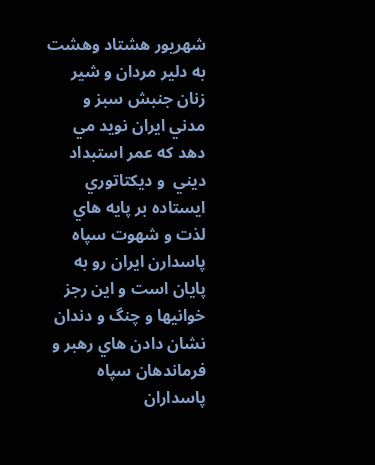شهريور هشتاد وهشت به دلير مردان و شير زنان جنبش سبز و مدني ايران نويد مي دهد كه عمر استبداد ديني  و ديكتاتوري ايستاده بر پايه هاي لذت و شهوت سپاه پاسدارن ايران رو به پايان است و اين رجز خوانيها و چنگ و دندان نشان دادن هاي رهبر و فرماندهان سپاه پاسداران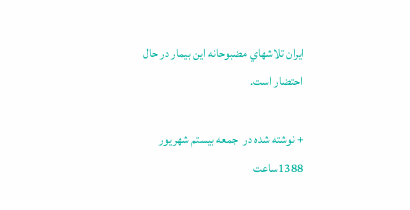ايران تلاشهاي مضبوحانه اين بيمار در حال احتضار است.

+ نوشته شده در  جمعه بیستم شهریور 1388ساعت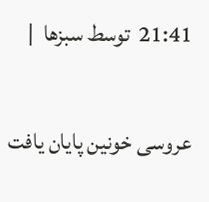21:41  توسط سبزها  |

عروسی خونین پایان یافت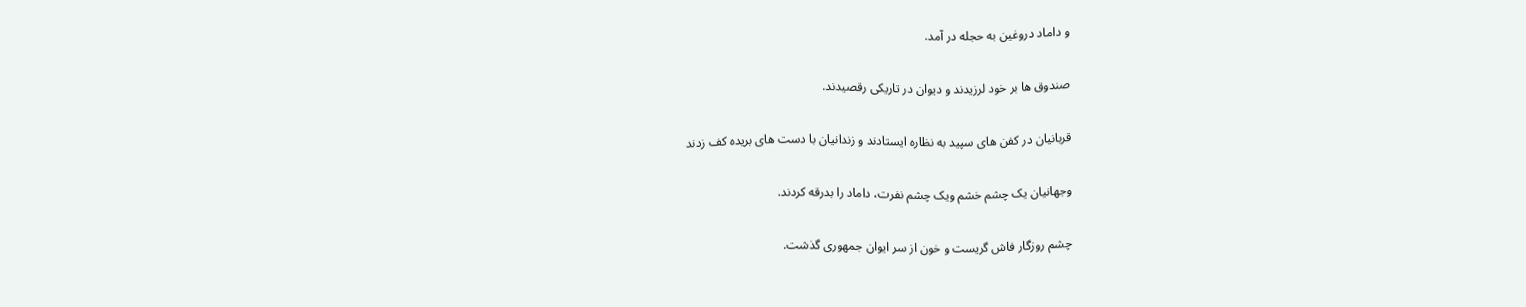و داماد دروغین به حجله در آمد.

صندوق ها بر خود لرزیدند و دیوان در تاریکی رقصیدند.

قربانیان در کفن های سپید به نظاره ایستادند و زندانیان با دست های بریده کف زدند

وجهانیان یک چشم خشم ویک چشم نفرت، داماد را بدرقه کردند.

چشم روزگار فاش گریست و خون از سر ایوان جمهوری گذشت.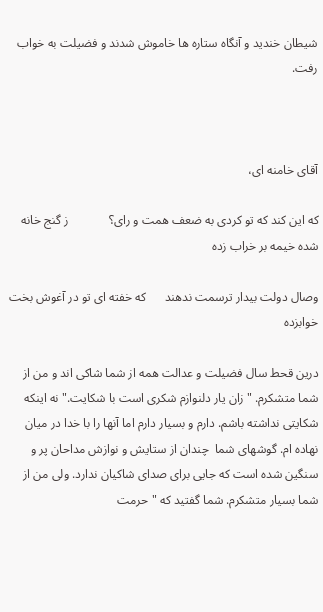شیطان خندید و آنگاه ستاره ها خاموش شدند و فضیلت به خواب رفت.



آقای خامنه ای،

که این کند که تو کردی به ضعف همت و رای؟             ز گنج خانه شده خیمه بر خراب زده

وصال دولت بیدار ترسمت ندهند      که خفته ای تو در آغوش بخت خوابزده

درین قحط سال فضیلت و عدالت همه از شما شاکی اند و من از شما متشکرم. "زان یار دلنوازم شکری است با شکایت." نه اینکه شکایتی نداشته باشم. دارم و بسیار دارم اما آنها را با خدا در میان نهاده ام. گوشهای شما  چندان از ستایش و نوازش مداحان پر و سنگین شده است که جایی برای صدای شاکیان ندارد. ولی من از شما بسیار متشکرم. شما گفتید که "حرمت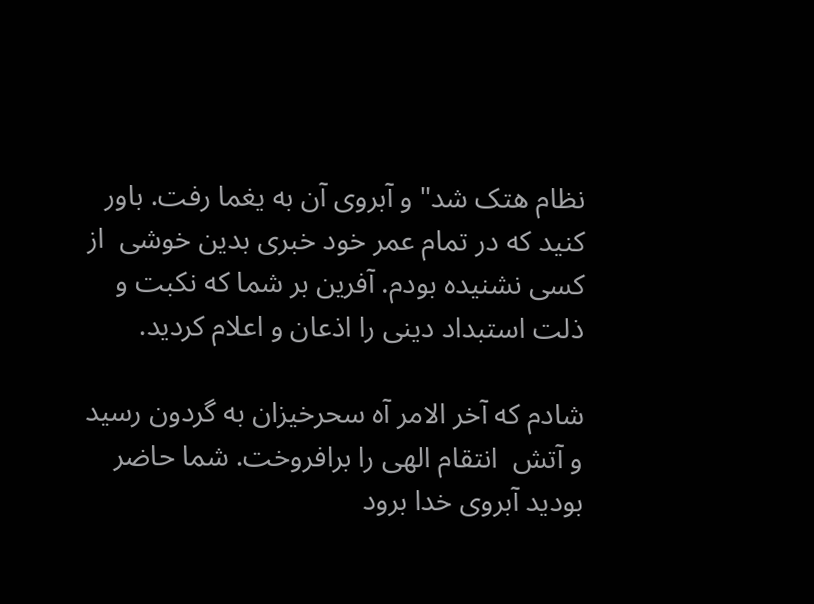نظام هتک شد" و آبروی آن به یغما رفت. باور کنید که در تمام عمر خود خبری بدین خوشی  از کسی نشنیده بودم. آفرین بر شما که نکبت و ذلت استبداد دینی را اذعان و اعلام کردید.

شادم که آخر الامر آه سحرخیزان به گردون رسید و آتش  انتقام الهی را برافروخت. شما حاضر بودید آبروی خدا برود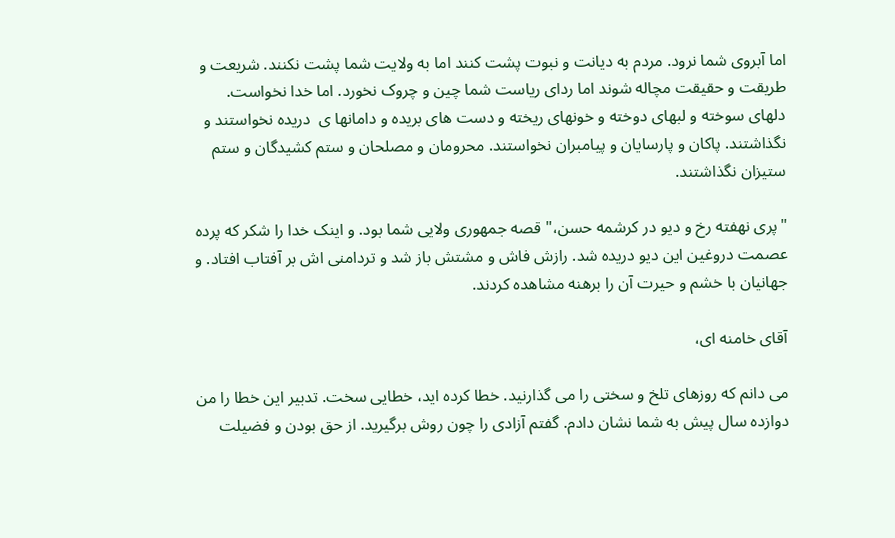اما آبروی شما نرود. مردم به دیانت و نبوت پشت کنند اما به ولایت شما پشت نکنند. شریعت و طریقت و حقیقت مچاله شوند اما ردای ریاست شما چین و چروک نخورد. اما خدا نخواست. دلهای سوخته و لبهای دوخته و خونهای ریخته و دست های بریده و دامانها ی  دریده نخواستند و نگذاشتند. پاکان و پارسایان و پیامبران نخواستند. محرومان و مصلحان و ستم کشیدگان و ستم ستیزان نگذاشتند.

"پری نهفته رخ و دیو در کرشمه حسن،" قصه جمهوری ولایی شما بود. و اینک خدا را شکر که پرده عصمت دروغین این دیو دریده شد. رازش فاش و مشتش باز شد و تردامنی اش بر آفتاب افتاد. و جهانیان با خشم و حیرت آن را برهنه مشاهده کردند.

آقای خامنه ای،

می دانم که روزهای تلخ و سختی را می گذارنید. خطا کرده اید، خطایی سخت. تدبیر این خطا را من دوازده سال پیش به شما نشان دادم. گفتم آزادی را چون روش برگیرید. از حق بودن و فضیلت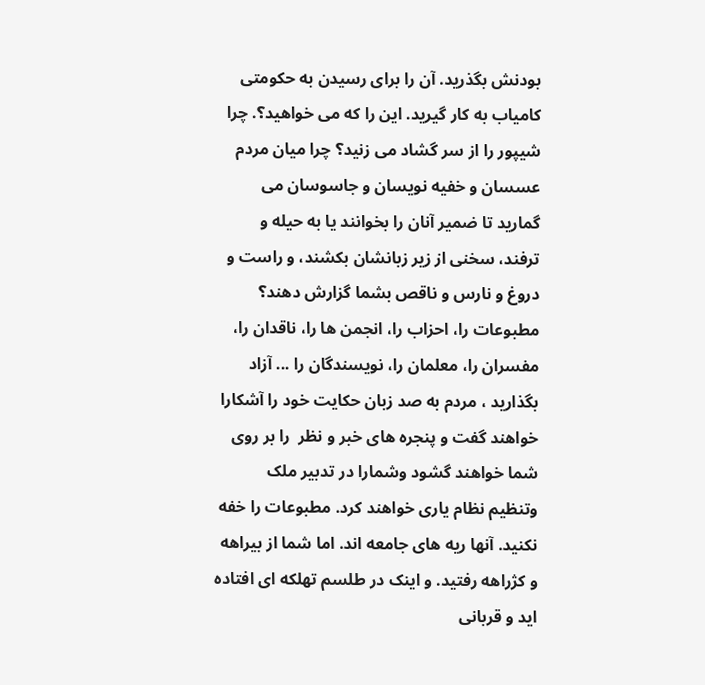بودنش بگذرید. آن را برای رسیدن به حکومتی کامیاب به کار گیرید. این را که می خواهید؟. چرا شیپور را از سر گشاد می زنید؟ چرا میان مردم عسسان و خفیه نویسان و جاسوسان می گمارید تا ضمیر آنان را بخوانند یا به حیله و ترفند، سخنی از زیر زبانشان بکشند، و راست و دروغ و نارس و ناقص بشما گزارش دهند؟  مطبوعات را، احزاب را، انجمن ها را، ناقدان را، مفسران را، معلمان را، نویسندگان را ... آزاد بگذارید ، مردم به صد زبان حکایت خود را آشکارا خواهند گفت و پنجره های خبر و نظر  را بر روی شما خواهند گشود وشمارا در تدبیر ملک وتنظیم نظام یاری خواهند کرد. مطبوعات را خفه نکنید. آنها ریه های جامعه اند. اما شما از بیراهه و کژراهه رفتید. و اینک در طلسم تهلکه ای افتاده اید و قربانی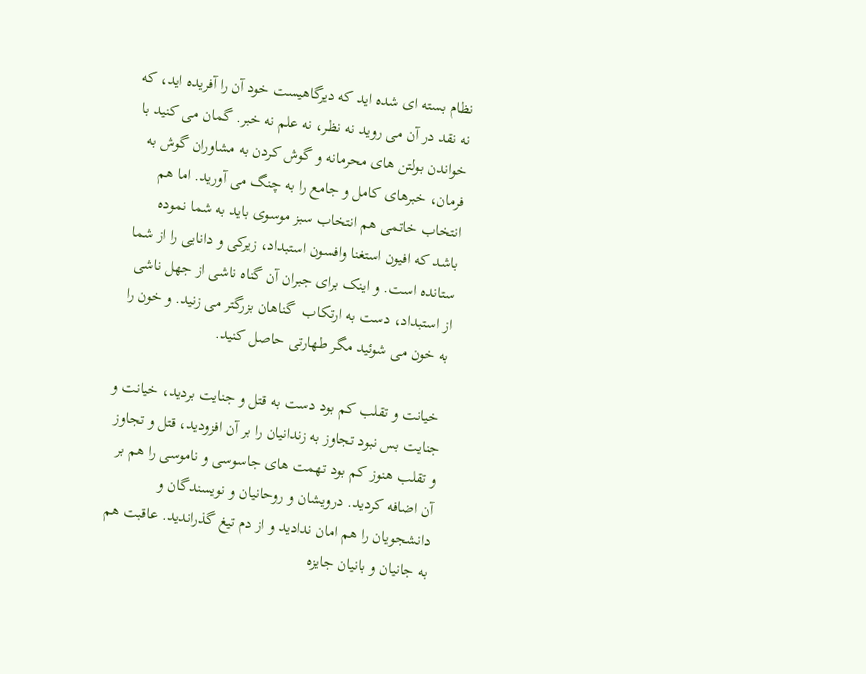نظام بسته ای شده اید که دیرگاهیست خود آن را آفریده اید، که نه نقد در آن می روید نه نظر، نه علم نه خبر. گمان می کنید با خواندن بولتن های محرمانه و گوش کردن به مشاوران گوش به فرمان، خبرهای کامل و جامع را به چنگ می آورید. اما هم انتخاب خاتمی هم انتخاب سبز موسوی باید به شما نموده باشد که افیون استغنا وافسون استبداد، زیرکی و دانایی را از شما ستانده است. و اینک برای جبران آن گناه ناشی از جهل ناشی از استبداد، دست به ارتکاب  گناهان بزرگتر می زنید. و خون را به خون می شوئید مگر طهارتی حاصل کنید.

 خیانت و تقلب کم بود دست به قتل و جنایت بردید، خیانت و جنایت بس نبود تجاوز به زندانیان را بر آن افزودید، قتل و تجاوز و تقلب هنوز کم بود تهمت های جاسوسی و ناموسی را هم بر آن اضافه کردید. درویشان و روحانیان و نویسندگان و دانشجویان را هم امان ندادید و از دم تیغ گذراندید. عاقبت هم به جانیان و بانیان جایزه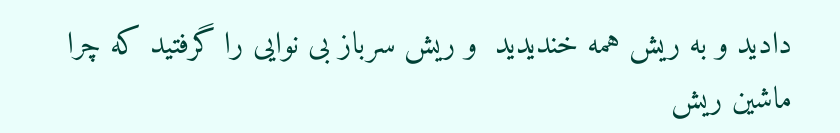دادید و به ریش همه خندیدید  و ریش سرباز بی نوایی را گرفتید که چرا ماشین ریش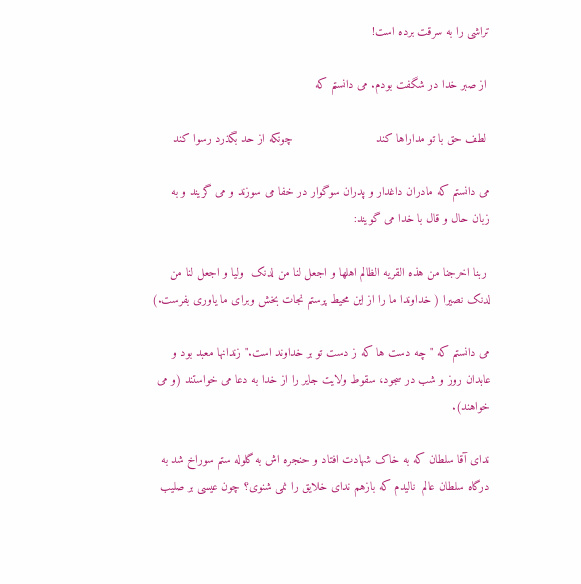تراشی را به سرقت برده است!

 از صبر خدا در شگفت بودم. می دانستم که

 لطف حق با تو مداراها کند                        چونکه از حد بگذرد رسوا کند

می دانستم که مادران داغدار و پدران سوگوار در خفا می سوزند و می گریند و به زبان حال و قال با خدا می گویند:

 ربنا اخرجنا من هذه القریه الظالم اهلها و اجعل لنا من لدنک  ولیا و اجعل لنا من لدنک نصیرا ( خداوندا ما را از این محیط پرستم نجات بخش وبرای ما یاوری بفرست.)

می دانستم که "چه دست ها که ز دست تو بر خداوند است." زندانها معبد بود و عابدان روز و شب در سجود، سقوط ولایت جایر را از خدا به دعا می خواستند (و می خواهند).

ندای آقا سلطان که به خاک شهادت افتاد و حنجره اش به گلوله ستم سوراخ شد به درگاه سلطان عالم  نالیدم که بازهم ندای خلایق را نمی شنوی؟ چون عیسی بر صلیب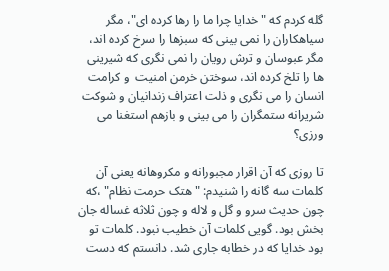گله کردم که "خدایا چرا ما را رها کرده ای"، مگر سیاهکاران را نمی بینی که سبزها را سرخ کرده اند، مگر عبوسان و ترش رویان را نمی نگری که شیرینی ها را تلخ کرده اند، سوختن خرمن امنیت  و کرامت انسان را می نگری و ذلت اعتراف زندانیان و شوکت شریرانه ستمگران را می بینی و بازهم استغنا می ورزی؟

تا روزی که آن اقرار مجبورانه و مکروهانه یعنی آن کلمات سه گانه را شنیدم: "هتک حرمت نظام" ،که چون حدیث سرو و گل و لاله و چون ثلاثه غساله جان بخش بود. گویی کلمات آن خطیب نبود. کلمات تو بود خدایا که در خطابه جاری شد. دانستم که دست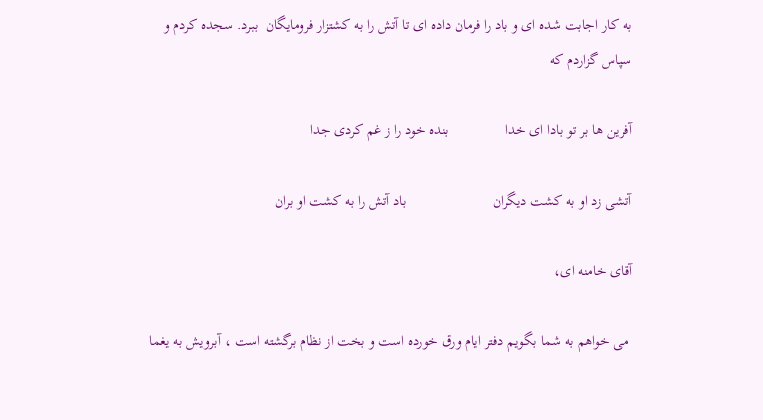به کار اجابت شده ای و باد را فرمان داده ای تا آتش را به کشتزار فرومایگان  ببرد. سجده کردم و سپاس گزاردم که

آفرین ها بر تو بادا ای خدا               بنده خود را ز غم کردی جدا

آتشی زد او به کشت دیگران                       باد آتش را به کشت او بران

آقای خامنه ای،

 می خواهم به شما بگویم دفتر ایام ورق خورده است و بخت از نظام برگشته است ، آبرویش به یغما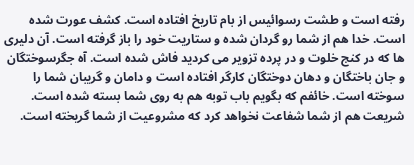رفته است و طشت رسوائیس از بام تاریخ افتاده است. کشف عورت شده است. خدا هم از شما رو گردان شده و ستاریت خود را باز گرفته است. آن دلیری ها که در کنج خلوت و در پرده تزویر می کردید فاش شده است. آه جگرسوختگان و جان باختگان و دهان دوختگان کارگر افتاده است و دامان و گریبان شما را سوخته است. خائفم که بگویم باب توبه هم به روی شما بسته شده است. شریعت هم از شما شفاعت نخواهد کرد که مشروعیت از شما گریخته است.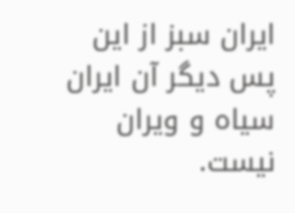ایران سبز از این پس دیگر آن ایران سیاه و ویران نیست.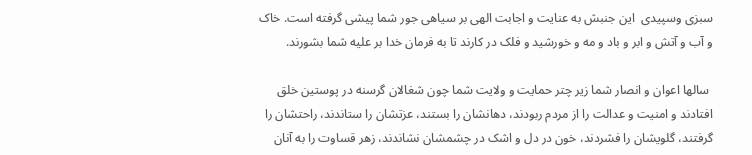سبزی وسپیدی  این جنبش به عنایت و اجابت الهی بر سیاهی جور شما پیشی گرفته است. خاک و آب و آتش و ابر و باد و مه و خورشید و فلک در کارند تا به فرمان خدا بر علیه شما بشورند.

 سالها اعوان و انصار شما زیر چتر حمایت و ولایت شما چون شغالان گرسنه در پوستین خلق افتادند و امنیت و عدالت را از مردم ربودند، دهانشان را بستند، عزتشان را ستاندند، راحتشان را گرفتند، گلویشان را فشردند، خون در دل و اشک در چشمشان نشاندند، زهر قساوت را به آنان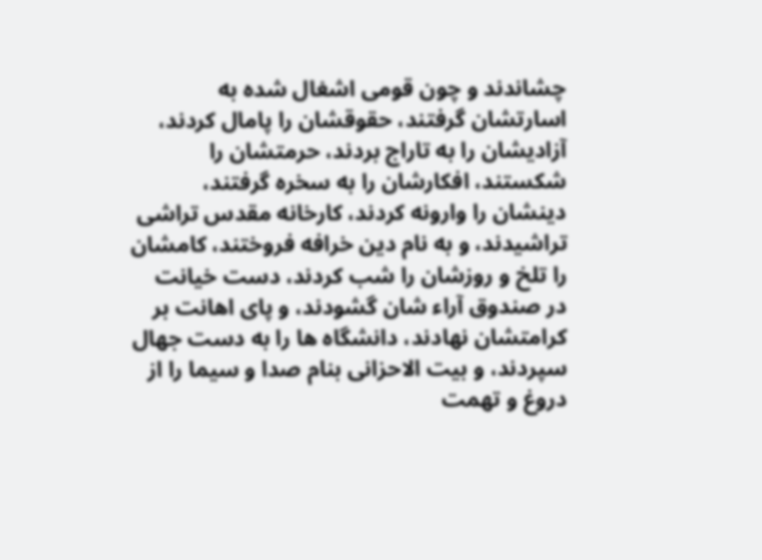چشاندند و چون قومی اشغال شده به اسارتشان گرفتند، حقوقشان را پامال کردند، آزادیشان را به تاراج بردند، حرمتشان را شکستند، افکارشان را به سخره گرفتند، دینشان را وارونه کردند، کارخانه مقدس تراشی تراشیدند، و به نام دین خرافه فروختند، کامشان را تلخ و روزشان را شب کردند، دست خیانت در صندوق آراء شان گشودند، و پای اهانت بر کرامتشان نهادند، دانشگاه ها را به دست جهال سپردند، و بیت الاحزانی بنام صدا و سیما را از دروغ و تهمت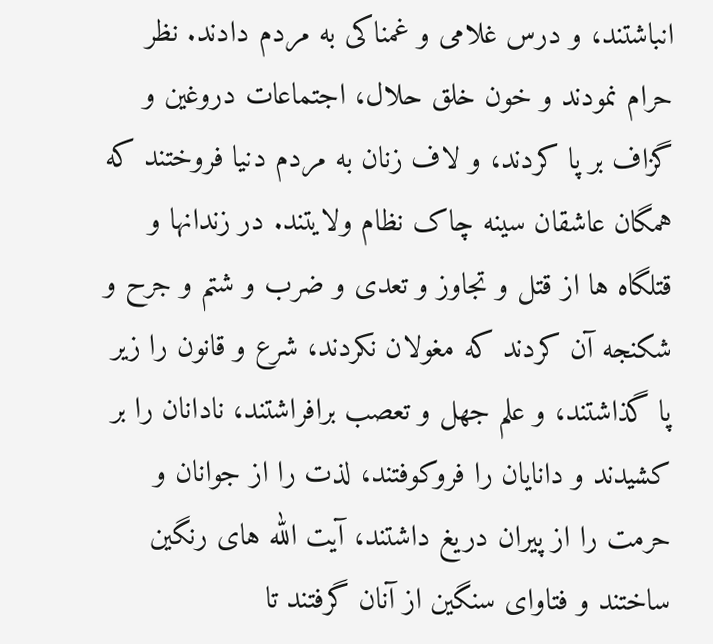انباشتند، و درس غلامی و غمناکی به مردم دادند. نظر حرام نمودند و خون خلق حلال، اجتماعات دروغین و گزاف بر پا کردند، و لاف زنان به مردم دنیا فروختند که همگان عاشقان سینه چاک نظام ولایتند. در زندانها و قتلگاه ها از قتل و تجاوز و تعدی و ضرب و شتم و جرح و شکنجه آن کردند که مغولان نکردند، شرع و قانون را زیر پا گذاشتند، و علم جهل و تعصب برافراشتند، نادانان را بر کشیدند و دانایان را فروکوفتند، لذت را از جوانان و حرمت را از پیران دریغ داشتند، آیت الله های رنگین ساختند و فتاوای سنگین از آنان گرفتند تا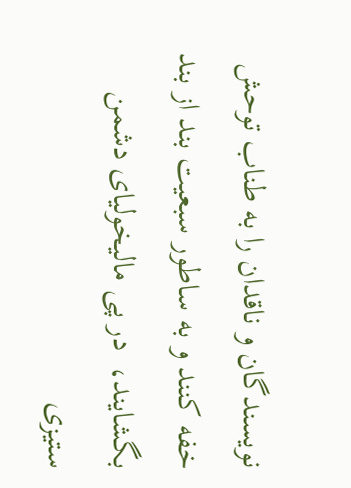نویسندگان و ناقدان را به طناب توحش خفه کنند و به ساطور سبعیت بند از بند بگشایند،  در پی مالیخولیای دشمن ستیزی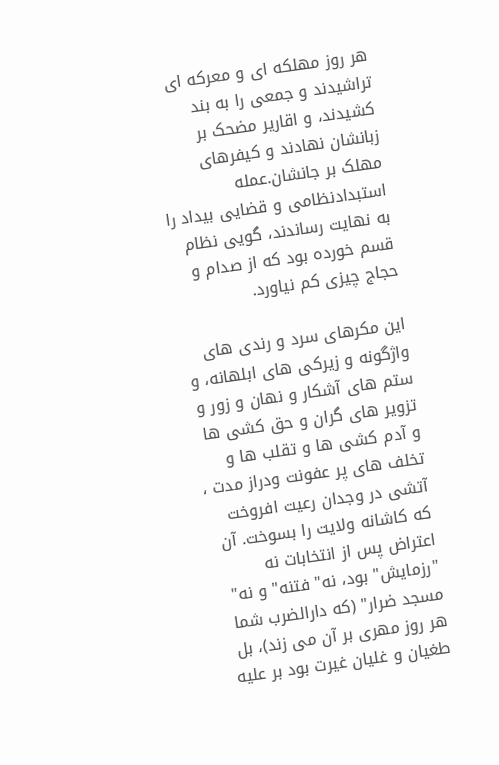هر روز مهلکه ای و معرکه ای تراشیدند و جمعی را به بند کشیدند، و اقاریر مضحک بر زبانشان نهادند و کیفرهای مهلک بر جانشان.عمله استبدادنظامی و قضایی بیداد را به نهایت رساندند، گویی نظام قسم خورده بود که از صدام و حجاج چیزی کم نیاورد.

این مکرهای سرد و رندی های واژگونه و زیرکی های ابلهانه، و ستم های آشکار و نهان و زور و تزویر های گران و حق کشی ها و آدم کشی ها و تقلب ها و تخلف های پر عفونت ودراز مدت ، آتشی در وجدان رعیت افروخت که کاشانه ولایت را بسوخت. آن اعتراض پس از انتخابات نه "رزمایش" بود، نه" فتنه" و نه" مسجد ضرار" (که دارالضرب شما هر روز مهری بر آن می زند)، بل طغیان و غلیان غیرت بود بر علیه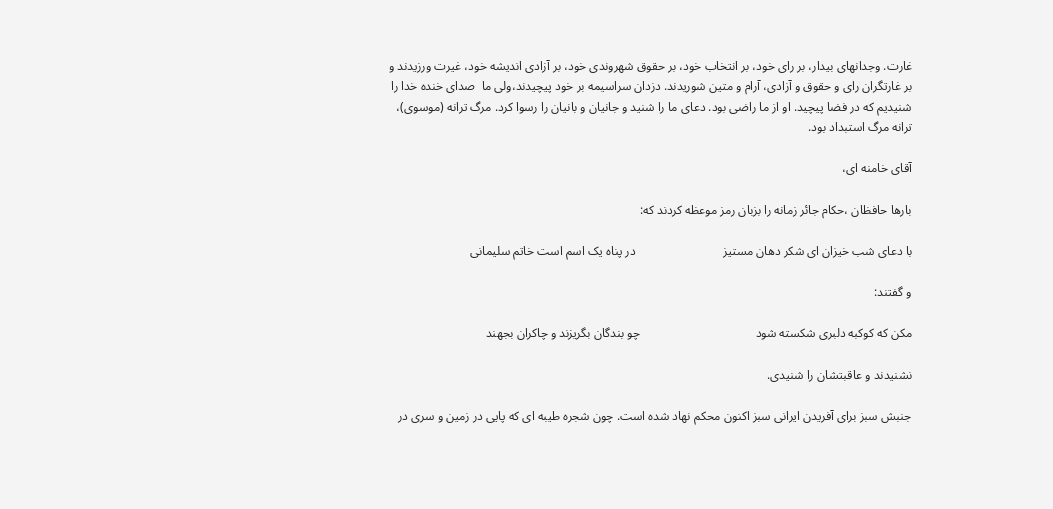غارت. وجدانهای بیدار، بر رای خود، بر انتخاب خود، بر حقوق شهروندی خود، بر آزادی اندیشه خود، غیرت ورزیدند و بر غارتگران رای و حقوق و آزادی، آرام و متین شوریدند. دزدان سراسیمه بر خود پیچیدند،ولی ما  صدای خنده خدا را شنیدیم که در فضا پیچید. او از ما راضی بود. دعای ما را شنید و جانیان و بانیان را رسوا کرد. مرگ ترانه (موسوی)، ترانه مرگ استبداد بود.

آقای خامنه ای،

بارها حافظان ،حکام جائر زمانه را بزبان رمز موعظه کردند که:

با دعای شب خیزان ای شکر دهان مستیز                            در پناه یک اسم است خاتم سلیمانی

و گفتند:

مکن که کوکبه دلبری شکسته شود                                     چو بندگان بگریزند و چاکران بجهند

نشنیدند و عاقبتشان را شنیدی.

جنبش سبز برای آفریدن ایرانی سبز اکنون محکم نهاد شده است. چون شجره طیبه ای که پایی در زمین و سری در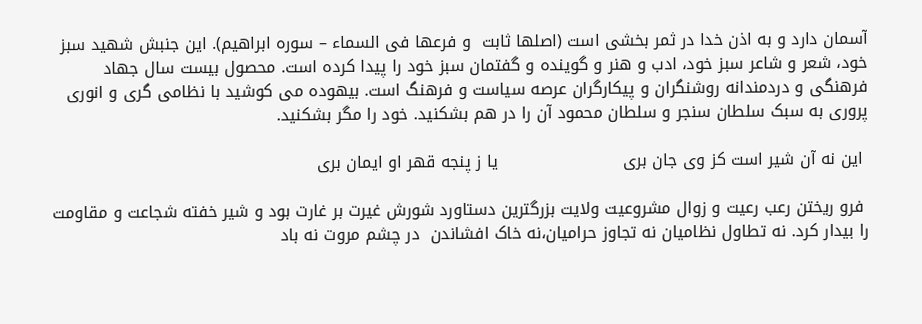آسمان دارد و به اذن خدا در ثمر بخشی است (اصلها ثابت  و فرعها فی السماء – سوره ابراهیم). این جنبش شهید سبز خود، شعر و شاعر سبز خود، ادب و هنر و گوینده و گفتمان سبز خود را پیدا کرده است. محصول بیست سال جهاد فرهنگی و دردمندانه روشنگران و پیکارگران عرصه سیاست و فرهنگ است. بیهوده می کوشید با نظامی گری و انوری پروری به سبک سلطان سنجر و سلطان محمود آن را در هم بشکنید. خود را مگر بشکنید.

 این نه آن شیر است کز وی جان بری                       یا ز پنجه قهر او ایمان بری

 فرو ریختن رعب رعیت و زوال مشروعیت ولایت بزرگترین دستاورد شورش غیرت بر غارت بود و شیر خفته شجاعت و مقاومت را بیدار کرد. نه تطاول نظامیان نه تجاوز حرامیان،نه خاک افشاندن  در چشم مروت نه باد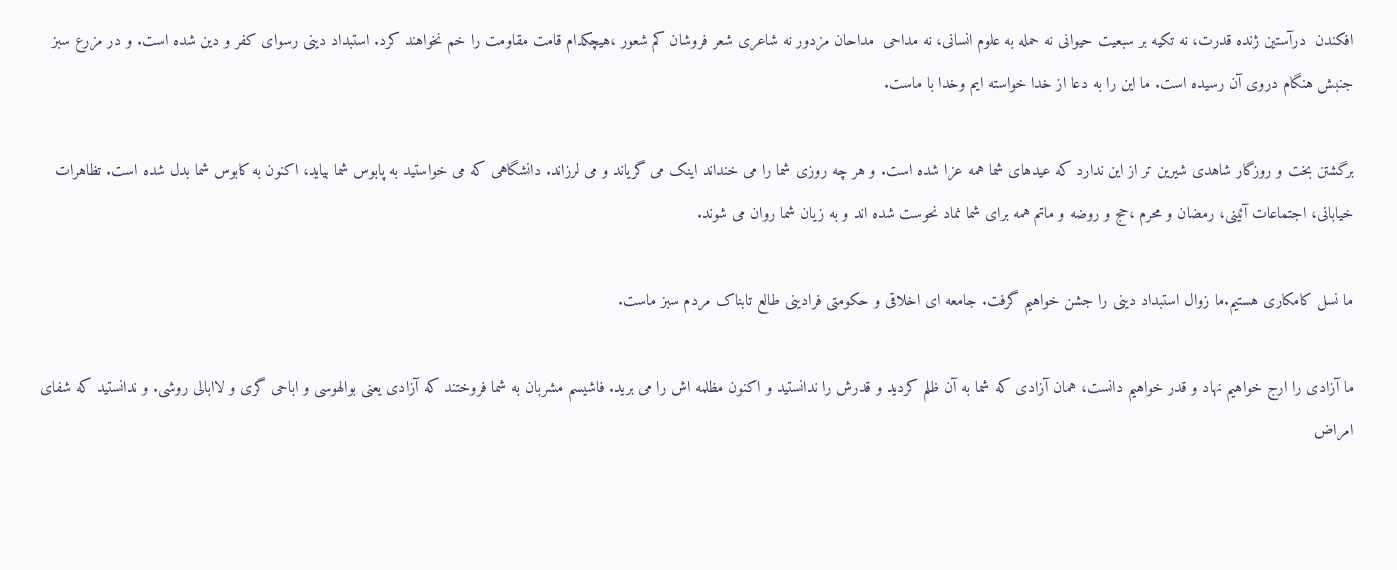افکندن  درآستین ژنده قدرت، نه تکیه بر سبعیت حیوانی نه حمله به علوم انسانی، نه مداحی  مداحان مزدور نه شاعری شعر فروشان کم شعور ،هیچکدام قامت مقاومت را خم نخواهند کرد. استبداد دینی رسوای کفر و دین شده است. و در مزرع سبز جنبش هنگام دروی آن رسیده است. ما این را به دعا از خدا خواسته ایم وخدا با ماست.

برگشتن بخت و روزگار شاهدی شیرین تر از این ندارد که عیدهای شما همه عزا شده است. و هر چه روزی شما را می خنداند اینک می گریاند و می لرزاند. دانشگاهی که می خواستید به پابوس شما بیاید، اکنون به کابوس شما بدل شده است. تظاهرات خیابانی، اجتماعات آئینی، رمضان و محرم ،حج و روضه و ماتم همه برای شما نماد نحوست شده اند و به زیان شما روان می شوند.

ما نسل کامکاری هستیم.ما زوال استبداد دینی را جشن خواهیم گرفت. جامعه ای اخلاقی و حکومتی فرادینی طالع تابناک مردم سبز ماست.

ما آزادی را ارج خواهیم نهاد و قدر خواهیم دانست، همان آزادی که شما به آن ظلم کردید و قدرش را ندانستید و اکنون مظلمه اش را می برید. فاشیسم مشربان به شما فروختند که آزادی یعنی بوالهوسی و اباحی گری و لاابالی روشی. و ندانستید که شفای امراض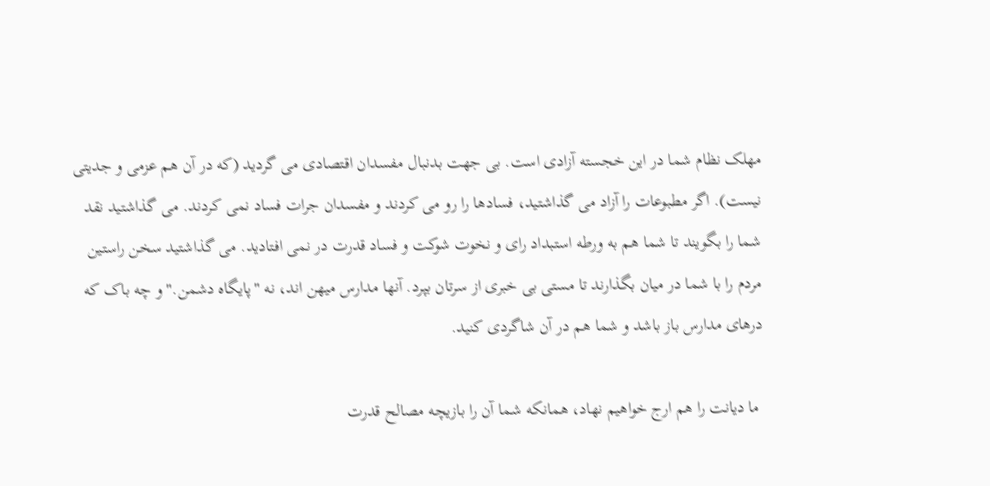مهلک نظام شما در این خجسته آزادی است. بی جهت بدنبال مفسدان اقتصادی می گردید (که در آن هم عزمی و جدیتی نیست). اگر مطبوعات را آزاد می گذاشتید، فسادها را رو می کردند و مفسدان جرات فساد نمی کردند. می گذاشتید نقد شما را بگویند تا شما هم به ورطه استبداد رای و نخوت شوکت و فساد قدرت در نمی افتادید. می گذاشتید سخن راستین مردم را با شما در میان بگذارند تا مستی بی خبری از سرتان بپرد. آنها مدارس میهن اند، نه "پایگاه دشمن." و چه باک که درهای مدارس باز باشد و شما هم در آن شاگردی کنید.

 ما دیانت را هم ارج خواهیم نهاد، همانکه شما آن را بازیچه مصالح قدرت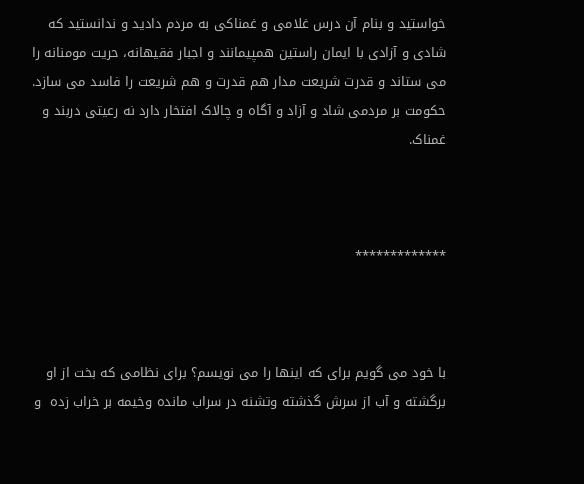خواستید و بنام آن درس غلامی و غمناکی به مردم دادید و ندانستید که شادی و آزادی با ایمان راستین همپیمانند و اجبار فقیهانه، حریت مومنانه را می ستاند و قدرت شریعت مدار هم قدرت و هم شریعت را فاسد می سازد. حکومت بر مردمی شاد و آزاد و آگاه و چالاک افتخار دارد نه رعیتی دربند و غمناک.



*************



با خود می گویم برای که اینها را می نویسم؟ برای نظامی که بخت از او برگشته و آب از سرش گذشته وتشنه در سراب مانده وخیمه بر خراب زده  و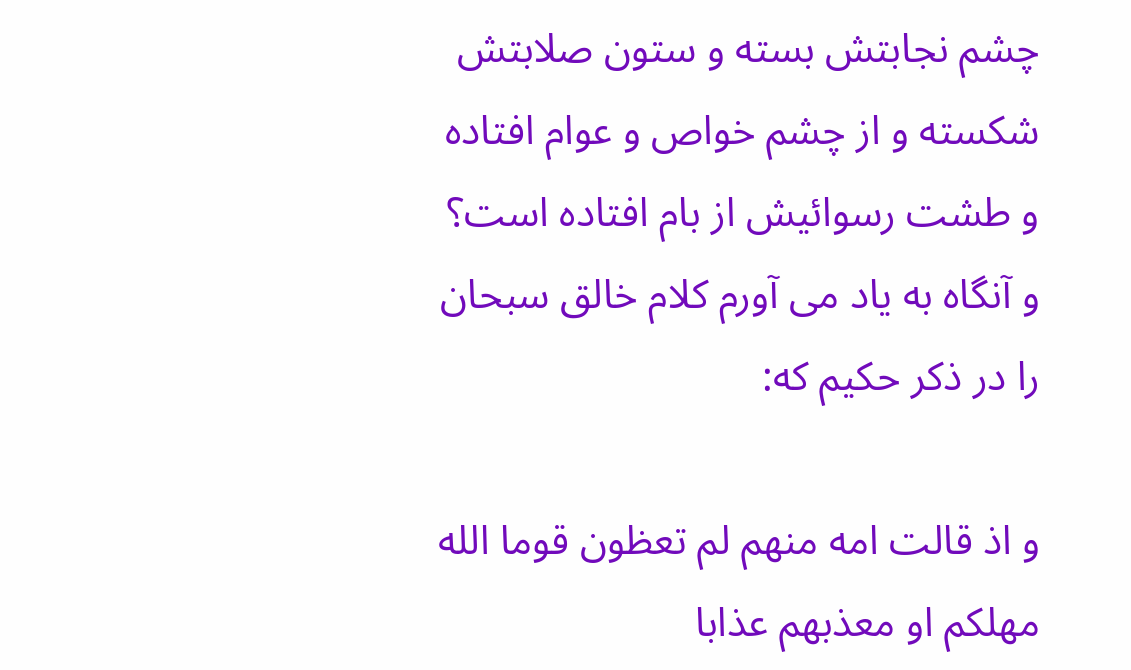چشم نجابتش بسته و ستون صلابتش شکسته و از چشم خواص و عوام افتاده و طشت رسوائیش از بام افتاده است؟ و آنگاه به یاد می آورم کلام خالق سبحان را در ذکر حکیم که:

و اذ قالت امه منهم لم تعظون قوما الله مهلکم او معذبهم عذابا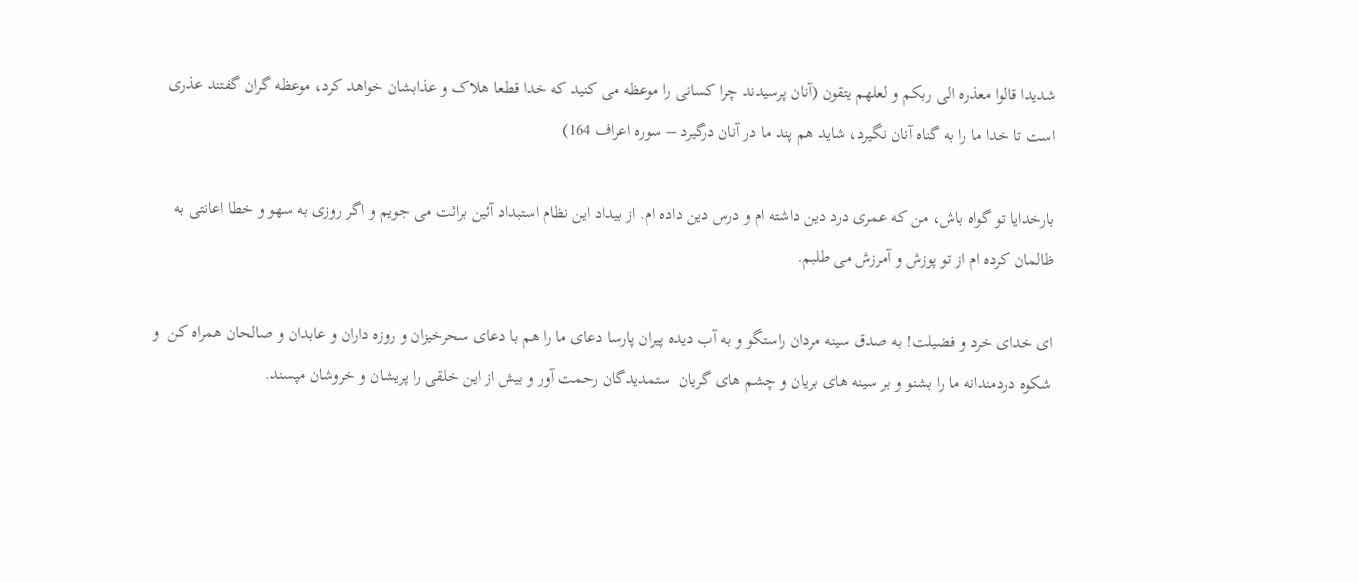شدیدا قالوا معذره الی ربکم و لعلهم یتقون (آنان پرسیدند چرا کسانی را موعظه می کنید که خدا قطعا هلاک و عذابشان خواهد کرد، موعظه گران گفتند عذری است تا خدا ما را به گناه آنان نگیرد، شاید هم پند ما در آنان درگیرد – سوره اعراف 164)

بارخدایا تو گواه باش، من که عمری درد دین داشته ام و درس دین داده ام. از بیداد این نظام استبداد آئین برائت می جویم و اگر روزی به سهو و خطا اعانتی به ظالمان کرده ام از تو پوزش و آمرزش می طلبم.

ای خدای خرد و فضیلت! به صدق سینه مردان راستگو و به آب دیده پیران پارسا دعای ما را هم با دعای سحرخیزان و روزه داران و عابدان و صالحان همراه کن  و شکوه دردمندانه ما را بشنو و بر سینه های بریان و چشم های گریان  ستمدیدگان رحمت آور و بیش از این خلقی را پریشان و خروشان مپسند.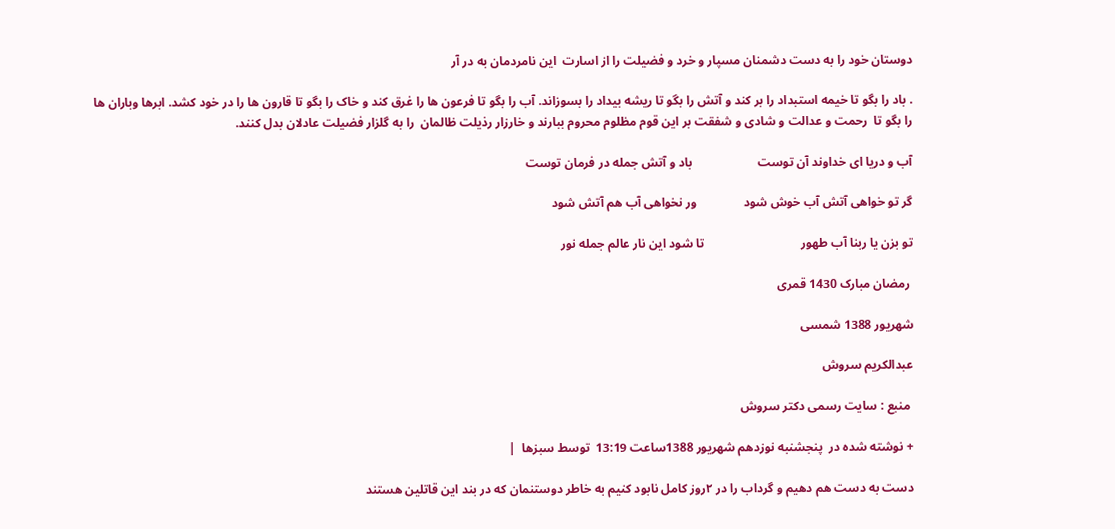دوستان خود را به دست دشمنان مسپار و خرد و فضیلت را از اسارت  این نامردمان به در آر

. باد را بگو تا خیمه استبداد را بر کند و آتش را بگو تا ریشه بیداد را بسوزاند. آب را بگو تا فرعون ها را غرق کند و خاک را بگو تا قارون ها را در خود کشد. ابرها وباران ها را بگو تا  رحمت و عدالت و شادی و شفقت بر این قوم مظلوم محروم ببارند و خارزار رذیلت ظالمان  را به گلزار فضیلت عادلان بدل کنند.

آب و دریا ای خداوند آن توست                     باد و آتش جمله در فرمان توست

گر تو خواهی آتش آب خوش شود               ور نخواهی آب هم آتش شود

تو بزن یا ربنا آب طهور                               تا شود این نار عالم جمله نور

 رمضان مبارک 1430 قمری

شهریور 1388 شمسی

عبدالکریم سروش

 منبع : سایت رسمی دکتر سروش

+ نوشته شده در  پنجشنبه نوزدهم شهریور 1388ساعت 13:19  توسط سبزها  |

دست به دست هم دهیم و گرداب را در ۲روز کامل نابود کنیم به خاطر دوستنمان که در بند این قاتلین هستند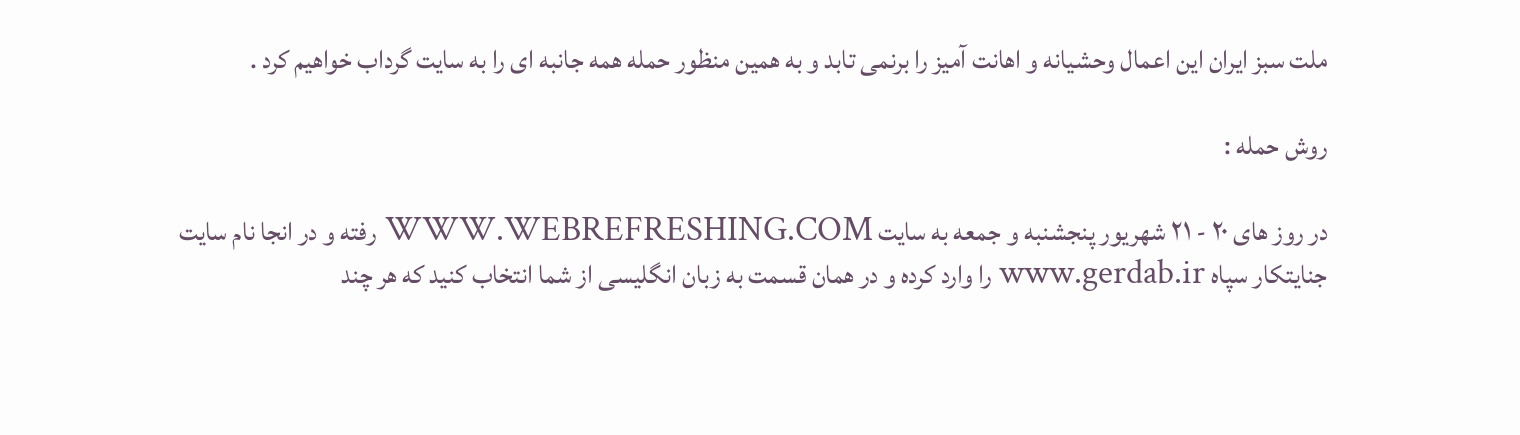ملت سبز ایران این اعمال وحشیانه و اهانت آمیز را برنمی تابد و به همین منظور حمله همه جانبه ای را به سایت گرداب خواهیم کرد .

روش حمله :

در روز های ۲۰ - ۲۱ شهریور پنجشنبه و جمعه به سایت WWW.WEBREFRESHING.COM رفته و در انجا نام سایت جنایتکار سپاه www.gerdab.ir را وارد کرده و در همان قسمت به زبان انگلیسی از شما انتخاب کنید که هر چند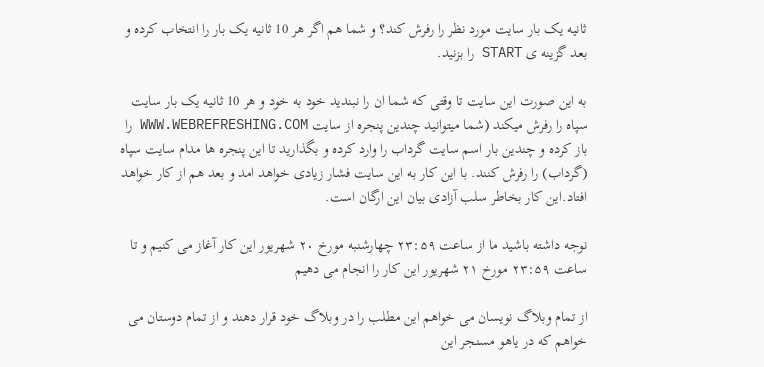ثانیه یک بار سایت مورد نظر را رفرش کند؟ و شما هم اگر هر 10 ثانیه یک بار را انتخاب کرده و بعد گزینه ی START را بزنید.

به این صورت این سایت تا وقتی که شما ان را نبندید خود به خود و هر 10 ثانیه یک بار سایت سپاه را رفرش میکند (شما میتوانید چندین پنجره از سایت WWW.WEBREFRESHING.COM را باز کرده و چندین بار اسم سایت گرداب را وارد کرده و بگذارید تا این پنجره ها مدام سایت سپاه (گرداب) را رفرش کنند. با این کار به این سایت فشار زیادی خواهد امد و بعد هم از کار خواهد افتاد.این کار بخاطر سلب آزادی بیان این ارگان است.

نوجه داشته باشید ما از ساعت ۲۳:۵۹ چهارشنبه مورخ ۲۰ شهریور این کار آغاز می کنیم و تا ساعت ۲۳:۵۹ مورخ ۲۱ شهریور این کار را انجام می دهیم

از تمام وبلاگ نویسان می خواهم این مطلب را در وبلاگ خود قرار دهند و از تمام دوستان می خواهم که در یاهو مسنجر این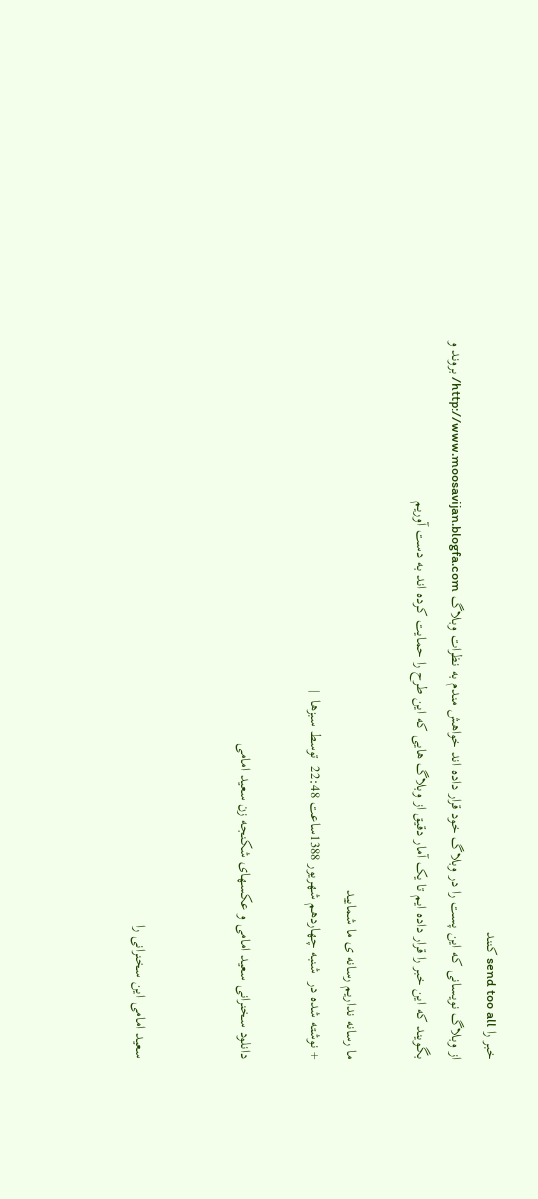خبر را send too all کنند
از وبلاگ نویسانی که این پست را در وبلاگ خود قرار داده اند خواهش مندم به نظرات وبلاگ http://www.moosavijan.blogfa.com/ بروند و بگویند که این خبر را قرار داده ایم تا یک آمار دقیق از وبلاگ هایی که این طرح را حمایت کرده اند به دست آوریم

ما رسانه نداریم رسانه ی ما شمایید
+ نوشته شده در  شنبه چهاردهم شهریور 1388ساعت 22:48  توسط سبزها  |

دانلود سخنرانی سعید امامی و عکسهای شکنجه زن سعید امامی


سعید امامی این سخنرانی را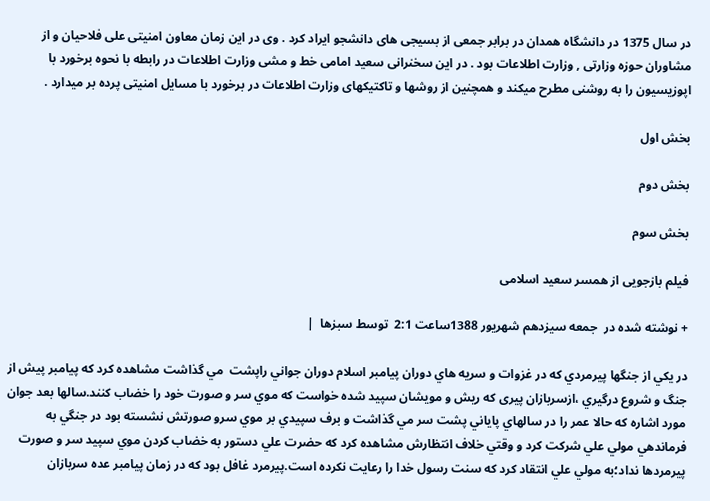در سال 1375 در دانشگاه همدان در برابر جمعی از بسیجی های دانشجو ایراد کرد . وی در این زمان معاون امنیتی علی فلاحیان و از مشاوران حوزه وزارتی , وزارت اطلاعات بود . در این سخنرانی سعید امامی خط و مشی وزارت اطلاعات در رابطه با نحوه برخورد با اپوزیسیون را به روشنی مطرح میکند و همچنین از روشها و تاکتیکهای وزارت اطلاعات در برخورد با مسایل امنیتی پرده بر میدارد .

بخش اول

بخش دوم

بخش سوم

فیلم بازجویی از همسر سعید اسلامی

+ نوشته شده در  جمعه سیزدهم شهریور 1388ساعت 2:1  توسط سبزها  |

در يكي از جنگها پيرمردي كه در غزوات و سريه هاي دوران پيامبر اسلام دوران جواني راپشت  مي گذاشت مشاهده كرد كه پيامبر پيش از جنگ و شروع درگيري ،ازسربازان پيری كه ريش و مويشان سپيد شده خواست كه موي سر و صورت خود را خضاب كنند.سالها بعد جوان مورد اشاره كه حالا عمر را در سالهاي پاياني پشت سر مي گذاشت و برف سپيدي بر موي سرو صورتش نشسته بود در جنگي به فرماندهي مولي علي شركت كرد و وقتي خلاف انتظارش مشاهده كرد كه حضرت علي دستور به خضاب كردن موي سپيد سر و صورت پيرمردها نداد؛به مولي علي انتقاد كرد كه سنت رسول خدا را رعايت نكرده است.پيرمرد غافل بود كه در زمان پيامبر عده سربازان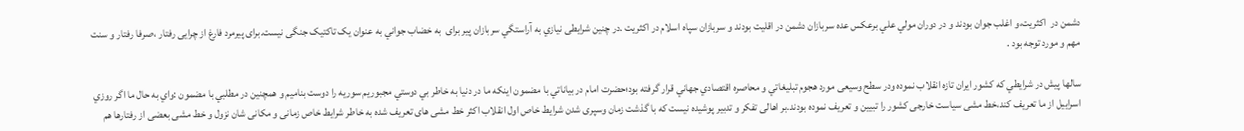دشمن در  اكثريت،و اغلب جوان بودند و در دوران مولي علي برعكس عده سربازان دشمن در اقليت بودند و سربازان سپاه اسلام در اكثريت .در چنین شرایطی نيازي به آراستگي سربازان پیر برای  به خضاب جواني به عنوان یک تاکتیک جنگی نيست.برای پیرمرد فارغ از چرایی رفتار ،صرفا رفتار و سنت مهم و مورد توجه بود .

سالها پيش در شرايطي كه كشور ايران تازه انقلاب نموده ودر سطح وسیعی مورد هجوم تبليغاتي و محاصره اقتصادي جهاني قرار گرفته بود؛حضرت امام در بياناتي با مضمون اينكه ما در دنيا به خاطر بي دوستي مجبوريم سوريه را دوست بناميم و همچنين در مطلبي با مضمون :واي به حال ما اگر روزي اسراييل از ما تعريف کند،خط مشی سیاست خارجی کشور را تبیین و تعریف نموده بودند.بر اهالی تفکر و تدبیر پوشیده نیست که با گذشت زمان وسپری شدن شرایط خاص اول انقلاب اکثر خط مشی های تعریف شده به خاطر شرایط خاص زمانی و مکانی شان نزول و خط مشی بعضی از رفتارها هم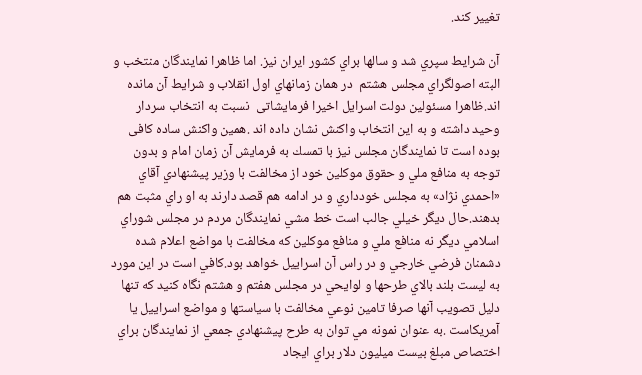تغییر کند.

آن شرايط سپري شد و سالها براي كشور ايران نيز. اما ظاهرا نمايندگان منتخب و البته اصولگراي مجلس هشتم  در همان زمانهاي اول انقلاب و شرايط آن مانده اند.ظاهرا مسئولين دولت اسرايل اخیرا فرمایشاتی  نسبت به انتخاب سردار وحيد داشته و به این انتخاب واكنش نشان داده اند .همین واکنش ساده کافی بوده است تا نمايندگان مجلس نيز با تمسك به فرمايش آن زمان امام و بدون توجه به منافع ملي و حقوق موكلين خود از مخالفت با وزير پيشنهادي آقاي «احمدي نژاد» به مجلس خودداري و در ادامه هم قصد دارند به او راي مثبت هم بدهند.حال ديگر خيلي جالب است خط مشي نمايندگان مردم در مجلس شوراي اسلامي ديگر نه منافع ملي و منافع موكلين كه مخالفت با مواضع اعلام شده دشمنان فرضي خارجي و در راس آن اسراييل خواهد بود.كافي است در اين مورد به ليست بلند بالاي طرحها و لوايحي در مجلس هفتم و هشتم نگاه كنيد كه تنها دليل تصويب آنها صرفا تامين نوعي مخالفت با سياستها و مواضع اسراييل يا آمريكاست .به عنوان نمونه مي توان به طرح پيشنهادي جمعي از نمايندگان براي اختصاص مبلغ بيست ميليون دلار براي ايجاد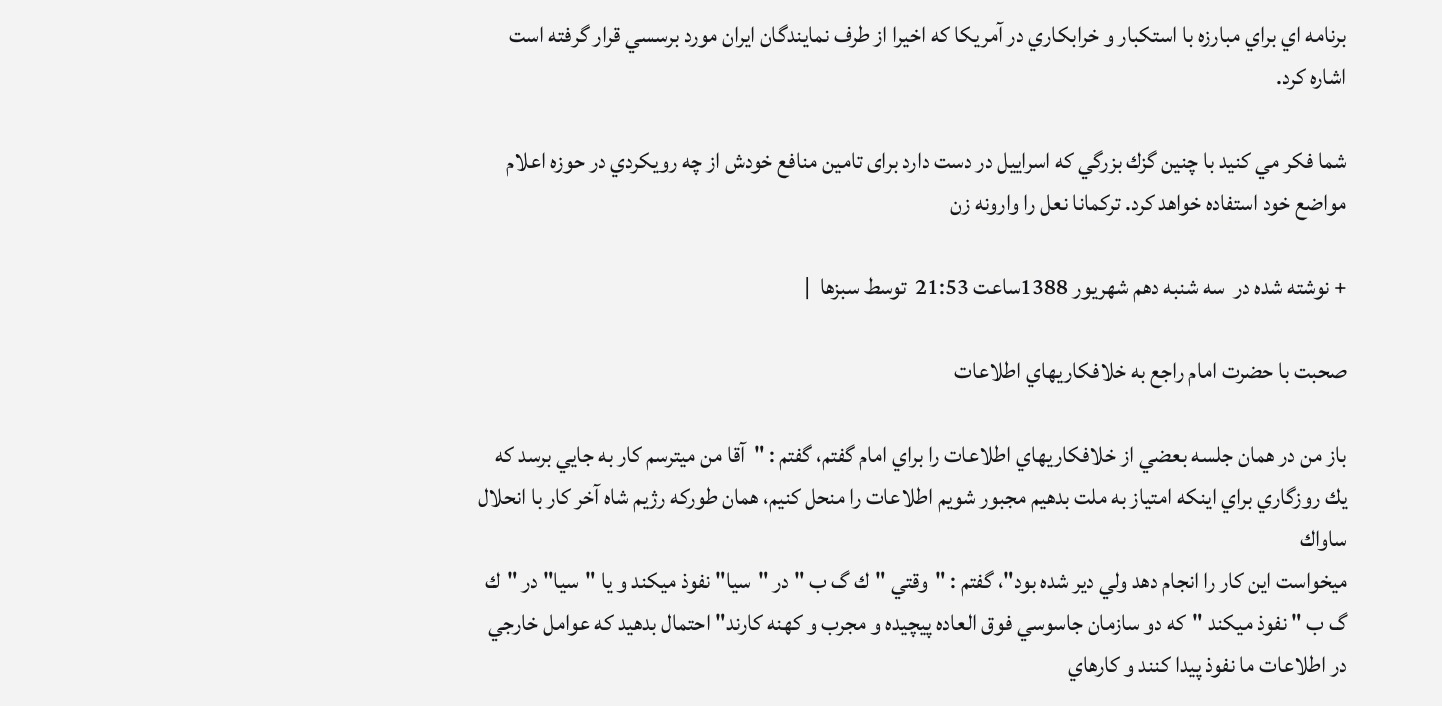برنامه اي براي مبارزه با استكبار و خرابكاري در آمريكا كه اخيرا از طرف نمايندگان ايران مورد برسسي قرار گرفته است اشاره كرد.

شما فكر مي كنيد با چنين گزك بزرگي كه اسراييل در دست دارد برای تامين منافع خودش از چه رويكردي در حوزه اعلام مواضع خود استفاده خواهد كرد. تركمانا نعل را وارونه زن

+ نوشته شده در  سه شنبه دهم شهریور 1388ساعت 21:53  توسط سبزها  |

صحبت با حضرت امام راجع به خلافكاريهاي اطلاعات

باز من در همان جلسه بعضي از خلافكاريهاي اطلاعات را براي امام گفتم، گفتم : "آقا من ميترسم كار به جايي برسد كه يك روزگاري براي اينكه امتياز به ملت بدهيم مجبور شويم اطلاعات را منحل كنيم، همان طوركه رژيم شاه آخر كار با انحلال ساواك
ميخواست اين كار را انجام دهد ولي دير شده بود"، گفتم : "وقتي "ك گ ب " در "سيا" نفوذ ميكند و يا "سيا" در "ك گ ب " نفوذ ميكند "كه دو سازمان جاسوسي فوق العاده پيچيده و مجرب و كهنه كارند" احتمال بدهيد كه عوامل خارجي در اطلاعات ما نفوذ پيدا كنند و كارهاي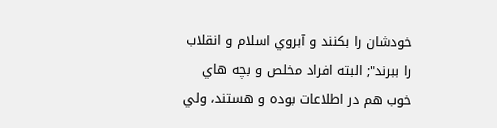خودشان را بكنند و آبروي اسلام و انقلاب را ببرند"; البته افراد مخلص و بچه هاي خوب هم در اطلاعات بوده و هستند، ولي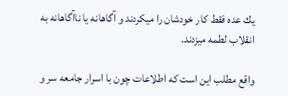يك عده فقط كار خودشان را ميكردند و آگاهانه يا ناآگاهانه به انقلاب لطمه ميزدند.

واقع مطلب اين است كه اطلاعات چون با اسرار جامعه سر و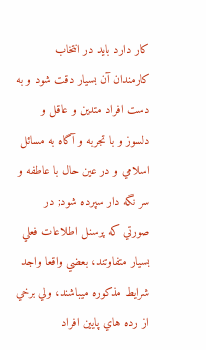كار دارد بايد در انتخاب كارمندان آن بسيار دقت شود و به دست افراد متدين و عاقل و دلسوز و با تجربه و آگاه به مسائل اسلامي و در عين حال با عاطفه و سر نگه دار سپرده شود; در صورتي كه پرسنل اطلاعات فعلي بسيار متفاوتند، بعضي واقعا واجد شرايط مذكوره ميباشند، ولي برخي از رده هاي پايين افراد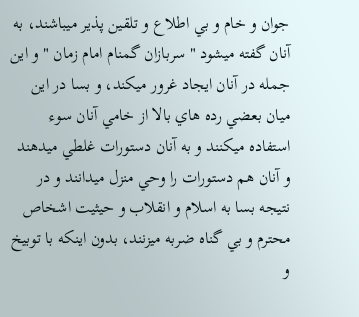جوان و خام و بي اطلاع و تلقين پذير ميباشند، به آنان گفته ميشود " سربازان گمنام امام زمان " و اين جمله در آنان ايجاد غرور ميكند، و بسا در اين ميان بعضي رده هاي بالا از خامي آنان سوء استفاده ميكنند و به آنان دستورات غلطي ميدهند و آنان هم دستورات را وحي منزل ميدانند و در نتيجه بسا به اسلام و انقلاب و حيثيت اشخاص محترم و بي گناه ضربه ميزنند، بدون اينكه با توبيخ و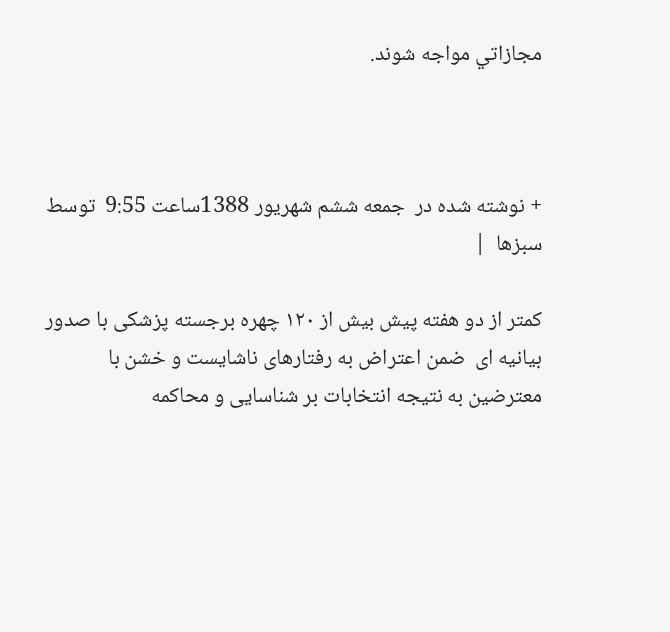مجازاتي مواجه شوند.



+ نوشته شده در  جمعه ششم شهریور 1388ساعت 9:55  توسط سبزها  |

کمتر از دو هفته پیش بیش از ۱۲۰ چهره برجسته پزشکی با صدور بیانیه ای  ضمن اعتراض به رفتارهای ناشایست و خشن با معترضین به نتیجه انتخابات بر شناسایی و محاکمه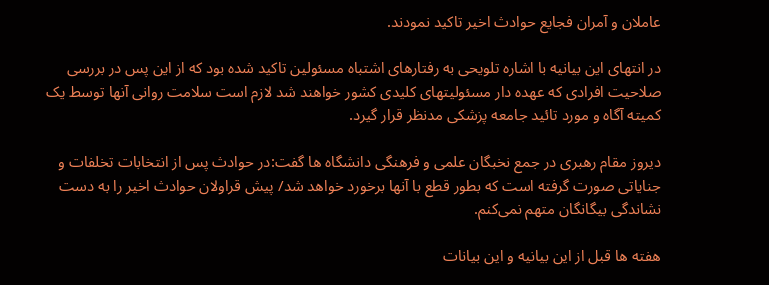عاملان و آمران فجایع حوادث اخیر تاکید نمودند.

در انتهای این بیانیه با اشاره تلویحی به رفتارهای اشتباه مسئولین تاکید شده بود که از این پس در بررسی صلاحیت افرادی که عهده دار مسئولیتهای کلیدی کشور خواهند شد لازم است سلامت روانی آنها توسط یک کمیته آگاه و مورد تائید جامعه پزشکی مدنظر قرار گیرد.

دیروز مقام رهبری در جمع نخبگان علمی و فرهنگی دانشگاه ها گفت:در حوادث پس از انتخابات تخلفات و جنایاتی صورت گرفته است که بطور قطع با آنها برخورد خواهد شد/ پیش قراولان حوادث اخیر را به دست نشاندگی بیگانگان متهم نمی‌کنم.

هفته ها قبل از این بیانیه و این بیانات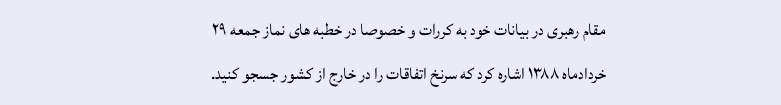مقام رهبری در بیانات خود به کررات و خصوصا در خطبه های نماز جمعه ۲۹ خردادماه ۱۳۸۸ اشاره کرد که سرنخ اتفاقات را در خارج از کشور جسجو کنید.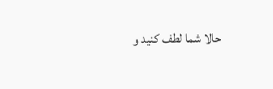حالا شما لطف کنید و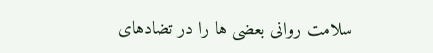سلامت روانی بعضی ها را در تضادهای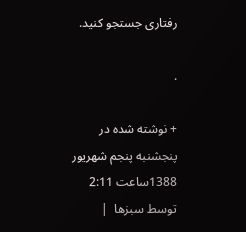رفتاری جستجو کنید.

.

+ نوشته شده در  پنجشنبه پنجم شهریور 1388ساعت 2:11  توسط سبزها  |